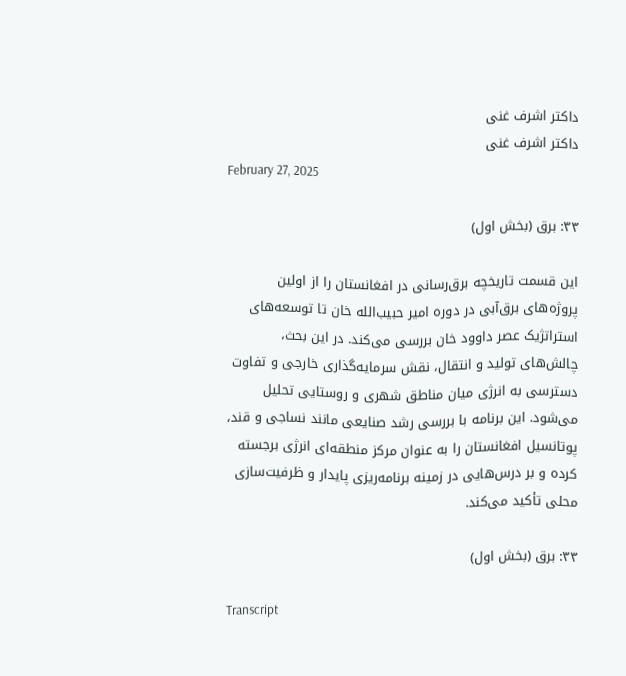داکتر اشرف غنی
داکتر اشرف غنی
February 27, 2025

۳۳: برق (بخش اول)

این قسمت تاریخچه برق‌رسانی در افغانستان را از اولین پروژه‌های برق‌آبی در دوره امیر حبیب‌الله خان تا توسعه‌های استراتژیک عصر داوود خان بررسی می‌کند. در این بحث، چالش‌های تولید و انتقال، نقش سرمایه‌گذاری خارجی و تفاوت دسترسی به انرژی میان مناطق شهری و روستایی تحلیل می‌شود. این برنامه با بررسی رشد صنایعی مانند نساجی و قند، پوتانسیل افغانستان را به عنوان مرکز منطقه‌ای انرژی برجسته کرده و بر درس‌هایی در زمینه برنامه‌ریزی پایدار و ظرفیت‌سازی محلی تأکید می‌کند.

۳۳: برق (بخش اول)

Transcript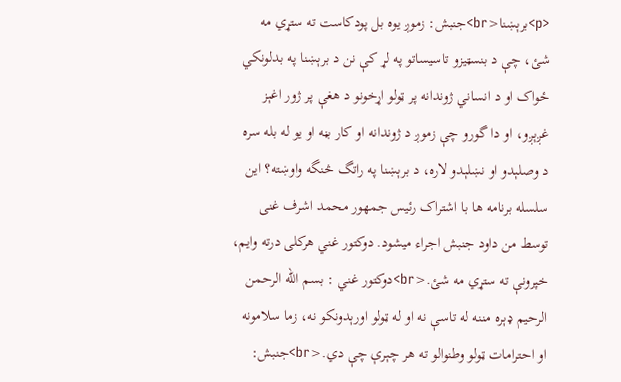<p>برېښنا<br>جنبش: زموږ یوه بل پودکاست ته ستړي مه شئ، چې د بنسټیزو تاسیساتو په لړ کې نن د برېښنا په بدلونکي ځواک او د انساني ژوندانه پر ټولو اړخونو د هغې پر ژور اغېز غږېږو، او دا گورو چې زموږ د ژوندانه او کار بڼه او یو له بله سره د وصلېدو او نښلېدو لاره، د برېښنا په راتگ څنگه واوښته؟ این سلسله برنامه ها با اشتراک رئیس جمهور محمد اشرف غنی توسط من داود جنبش اجراء میشود. دوکتور غني هرکلی درته وایم، خپرونې ته ستړي مه شئ.<br>دوکتور غني : بسم الله الرحمن الرحیم ډېره مننه له تاسې نه او له ټولو اورېدونکو نه، زما سلامونه او احترامات ټولو وطنوالو ته هر چېرې چې دي.<br>جنبش: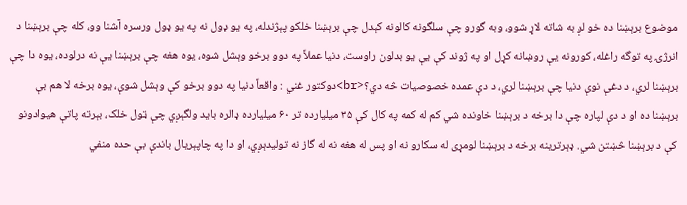موضوع برېښنا ده خو لږ به شاته لاړ شوو، وبه ‌گورو چې سلگونه کالونه کېدل چې برېښنا خلکو پېژندله، په یو ډول نه په یو ډول ورسره آشنا وو، کله چې برېښنا د انرژۍ په توگه راغله، کورونه یې روښانه کړل او په ژوند کې یې یو بدلون راوست، دنیا عملاً په دوو برخو وېشل شوه، یوه هغه چې برېښنا یې نه درلوده، یوه دا چې برېښنا لري، د دغې نوې دنیا چې برېښنا لري، د دې عمده خصوصیات څه دي؟<br>دوکتور غني : واقعاً دنیا په دوو برخو کې وېشل شوې، یوه برخه لا هم بې برېښنا ده او د دې لپاره چې دا برخه د برېښنا خاونده شي کم له کمه په کال کې ۳۵ میلیارده تر ۶۰ میلیارده ډالره باید ولگېږي چې ټول خلک، بېرته پاتې هیوادونو کې د برېښنا څښتن شي. ډېرترینه برخه د برېښنا لومړی له سکارو نه او پس له هغه نه له گاز نه توليدېږي، او دا په چاپېریال باندې بې حده منفي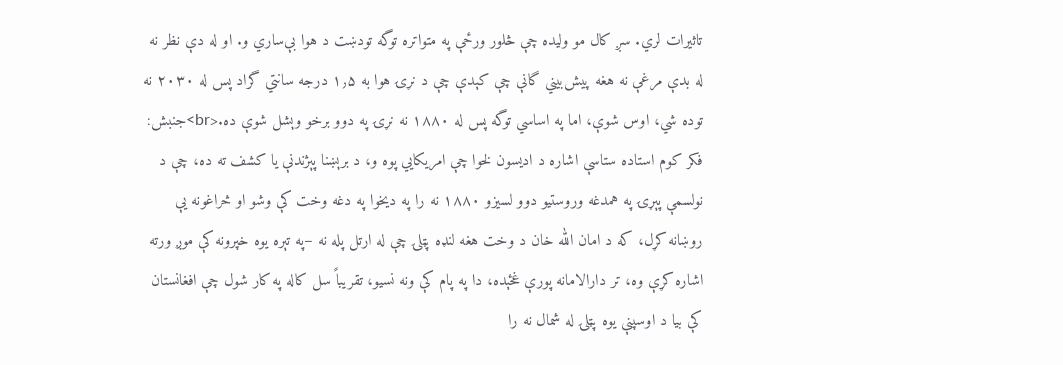تاثیرات لري. سږ کال مو ولیده چې څلور ورځې په متواتره توگه تودښت د هوا بې‌ساري و. او له دې نظر نه له بدې ‌مرغې نه هغه پیش‌بیني گانې چې کېدې چې د نړۍ هوا به ۱٫۵ درجه سانتي گراد پس له ۲۰۳۰ نه توده شي، اوس شوې، اما په اساسي توگه پس له ۱۸۸۰ نه نړۍ په دوو برخو وېشل شوې ده.<br>جنبش: فکر کوم استاده ستاسې اشاره د ادیسون لخوا چې امریکایي پوه و، د برېښنا پېژندنې یا کشف ته ده، چې د نولسمې پېړۍ په همدغه وروستیو دوو لسیزو ۱۸۸۰ نه را په ديخوا په دغه وخت کې وشو او څراغونه یې روښانه کړل، که د امان الله خان د وخت هغه لنډه پټلۍ چې له ارتل پله نه –په تېره یوه خپرونه کې موږ ورته اشاره کړې وه، تر دارالامانه پورې غځېده، دا په پام کې ونه نسیو، تقریباً سل کاله په کار شول چې افغانستان کې بیا د اوسپنې یوه پټلۍ له شمال نه را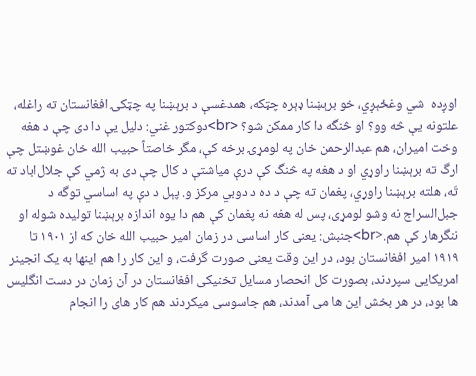اوږده  شي وغځېږي، خو برېښنا ډېره چټکه، همدغسې د برېښنا په چټکۍ افغانستان ته راغله، علتونه یې څه وو؟ او څنگه دا کار ممکن شو؟ <br>دوکتور غني: دلیل یې دا دی چې د هغه وخت امیران، هم عبدالرحمن خان په لومړۍ برخه کې، مگر خاصتاً حبیب الله خان غوښتل چې ارگ ته برېښنا راوړي او د هغه په څنگ کې درې میاشتې د کال چې دی به ژمي کې جلال‌اباد ته تّه، هلته برېښنا راوړي، پغمان ته چې د ده د دوبي مرکز و. پېل د دې په اساسي توگه د جبل‌السراج نه وشو لومړی، پس له هغه نه پغمان کې هم دا یوه اندازه برېښنا تولیده شوله او ننگرهار کې هم.<br>جنبش: یعنی کار اساسی در زمان امیر حبیب الله خان که از ۱۹۰۱ تا ۱۹۱۹ امیر افغانستان بود، در این وقت یعنی صورت گرفت، و این کار را هم اینها به یک انجینر امریکایی سپردند، بصورت کل انحصار مسایل تخنیکی افغانستان در آن زمان در دست انگلیس ها بود، در هر بخش این ها می آمدند، هم جاسوسی میکردند هم کار های را انجام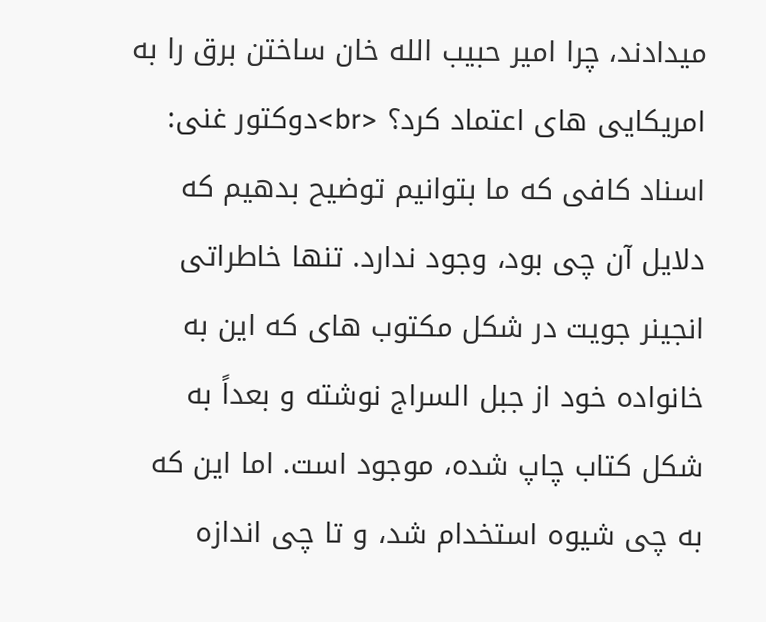میدادند، چرا امیر حبیب الله خان ساختن برق را به امریکایی های اعتماد کرد؟ <br>دوکتور غنی: اسناد کافی که ما بتوانیم توضیح بدهیم که دلایل آن چی بود، وجود ندارد. تنها خاطراتی انجینر جویت در شکل مکتوب های که این به خانواده خود از جبل السراج نوشته و بعداً به شکل کتاب چاپ شده، موجود است. اما این که به چی شیوه استخدام شد، و تا چی اندازه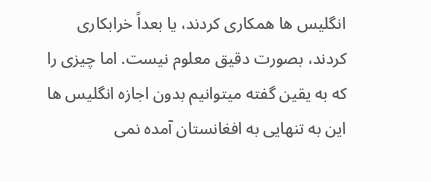انگلیس ها همکاری کردند، یا بعداً خرابکاری کردند، بصورت دقیق معلوم نیست. اما چیزی را که به یقین گفته میتوانیم بدون اجازه انگلیس ها این به تنهایی به افغانستان آمده نمی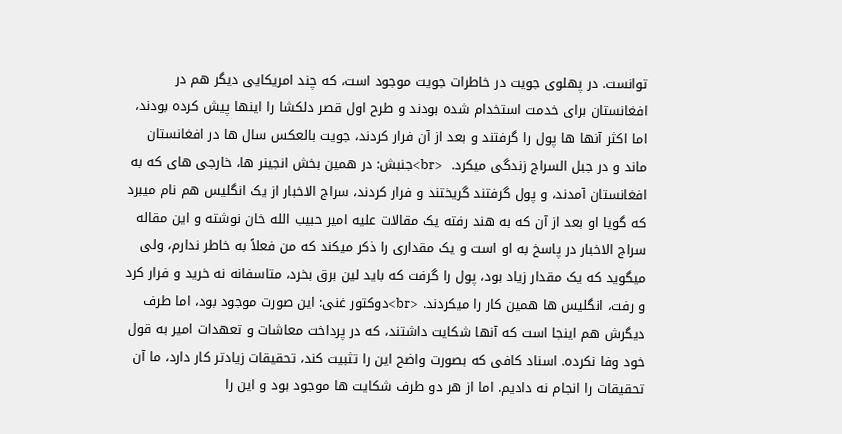توانست. در پهلوی جویت در خاطرات جویت موجود است، که چند امریکایی دیگر هم در افغانستان برای خدمت استخدام شده بودند و طرح اول قصر دلکشا را اینها پیش کرده بودند، اما اکثر آنها ها پول را گرفتند و بعد از آن فرار کردند، جویت بالعکس سال ها در افغانستان ماند و در جبل السراج زندگی میکرد.  <br>جنبش: در همین بخش انجینر ها، خارجی های که به افغانستان آمدند، و پول گرفتند گریختند و فرار کردند، سراج الاخبار از یک انگلیس هم نام میبرد که گویا او بعد از آن که به هند رفته یک مقالات علیه امیر حبیب الله خان نوشته و این مقاله سراج ا‌لاخبار در پاسخ به او است و یک مقداری را ذکر میکند که من فعلاً به خاطر ندارم، ولی میگوید که یک مقدار زیاد بود، پول را گرفت که باید لین برق بخرد، متاسفانه نه خرید و فرار کرد و رفت، انگلیس ها همین کار را میکردند. <br>دوکتور غنی: این صورت موجود بود، اما طرف دیگرش هم اینجا است که آنها شکایت داشتند، که در پرداخت معاشات و تعهدات امیر به قول خود وفا نکرده. اسناد کافی که بصورت واضح این را تثبیت کند، تحقیقات زیادتر کار دارد، ما آن تحقیقات را انجام نه دادیم. اما از هر دو طرف شکایت ها موجود بود و این را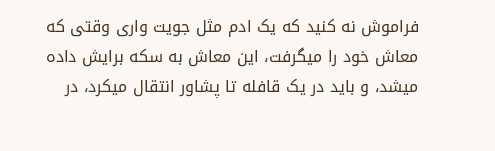فراموش نه کنید که یک ادم مثل جویت واری وقتی که معاش خود را میگرفت، این معاش به سکه برایش داده میشد، و باید در یک قافله تا پشاور انتقال میکرد، در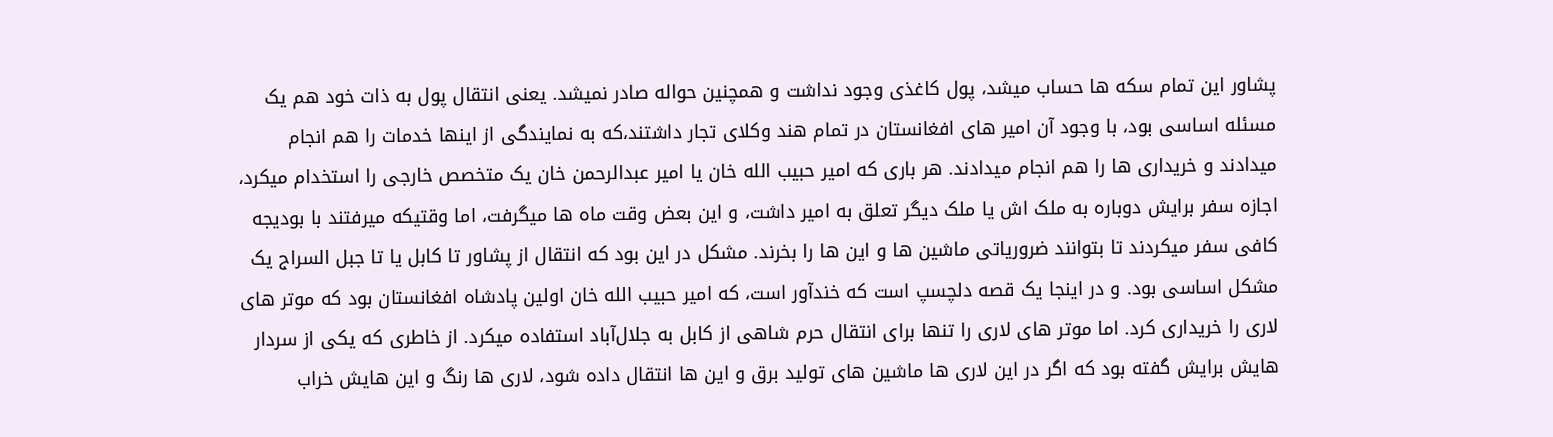پشاور این تمام سکه ها حساب میشد، پول کاغذی وجود نداشت و همچنین حواله صادر نمیشد. یعنی انتقال پول به ذات خود هم یک مسئله اساسی بود، با وجود آن امیر های افغانستان در تمام هند وکلای تجار داشتند،که به نمایندگی از اینها خدمات را هم انجام میدادند و خریداری ها را هم انجام میدادند. هر باری که امیر حبیب الله خان یا امیر عبدالرحمن خان یک متخصص خارجی را استخدام میکرد، اجازه سفر برایش دوباره به ملک اش یا ملک دیگر تعلق به امیر داشت، و این بعض وقت ماه ها میگرفت، اما وقتیکه میرفتند با بودیجه کافی سفر میکردند تا بتوانند ضروریاتی ماشین ها و این ها را بخرند. مشکل در این بود که انتقال از پشاور تا کابل یا تا جبل السراج یک مشکل اساسی بود. و در اینجا یک قصه دلچسپ است که خندآور است، که امیر حبیب الله خان اولین پادشاه افغانستان بود که موتر های لاری را خریداری کرد. اما موتر های لاری را تنها برای انتقال حرم شاهی از کابل به جلال‌آباد استفاده میکرد. از خاطری که یکی از سردار هایش برایش گفته بود که اگر در این لاری ها ماشین های تولید برق و این ها انتقال داده شود، لاری ها رنگ و این هایش خراب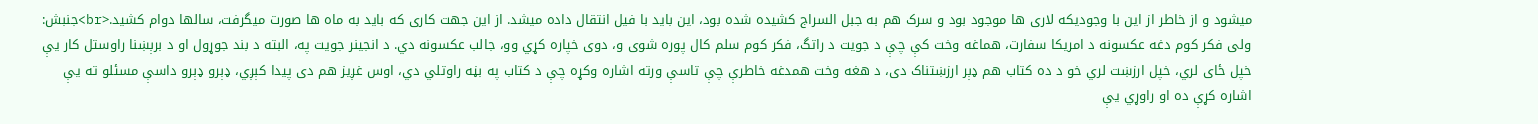میشود و از خاطر از این با وجودیکه لاری ها موجود بود و سرک هم به جبل السراج کشیده شده بود، این باید با فیل انتقال داده میشد. از این جهت کاری که باید به ماه ها صورت میگرفت، سالها دوام کشید.<br>جنبش: ولی فکر کوم دغه عکسونه د امریکا سفارت، هماغه وخت کې چې د جویت د راتگ، فکر کوم سلم کال پوره شوی و، دوی خپاره کړي وو، جالب عکسونه دي. د انجینر جویت په، البته د بند جوړول او د برېښنا راوستل کار یې خپل ځای لري، خپل ارزښت لري خو د ده کتاب هم ډېر ارزښتناک دی، د هغه وخت همدغه خاطرې چې تاسې ورته اشاره وکړه چې د کتاب په بڼه راوتلي دي، اوس غږیز هم دی پیدا کېږي، ډېرو ډېرو داسې مسئلو ته یې اشاره کړې ده او راوړي یې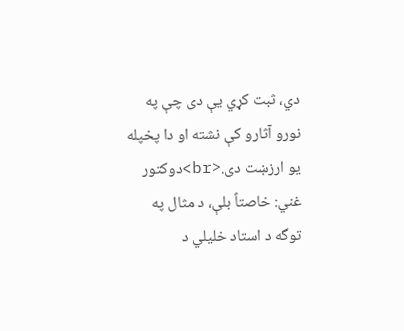دي، ثبت کړي یې دی چې په نورو آثارو کې نشته او دا پخپله یو ارزښت دی.<br>دوکتور غني: خاصتاً بلې، د مثال په توگه د استاد خلیلي د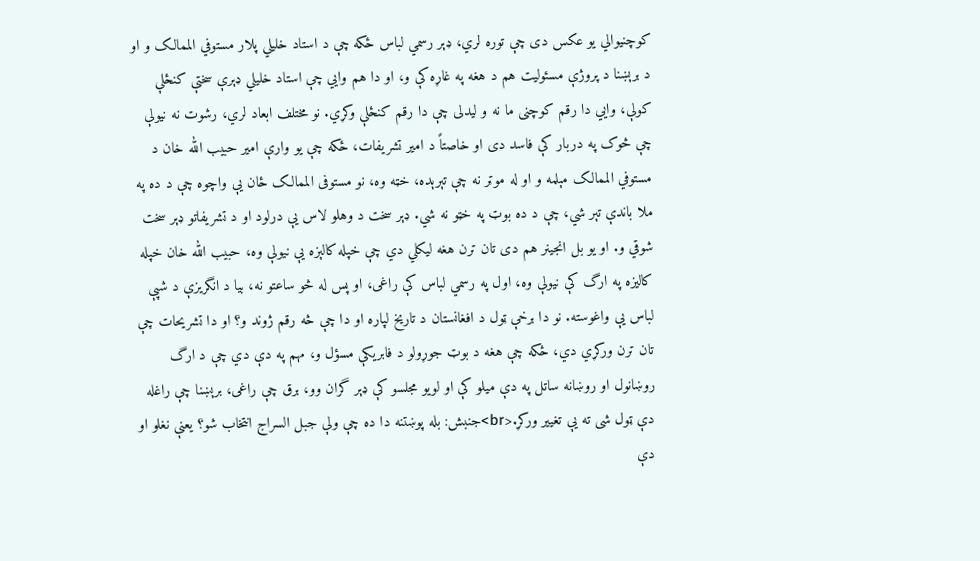کوچنیوالي یو عکس دی چې توره لري، ډېر رسمي لباس ځکه چې د استاد خلیلي پلار مستوفي الممالک و او د برېښنا د پروژې مسئولیت هم د هغه په غاړه کې و، او دا هم وایي چې استاد خلیلي ډېرې سختې کنځلې کولې، وايي دا رقم کوچنی ما نه و لیدلی چې دا رقم کنځلې وکړي. نو مختلف ابعاد لري، رشوت نه نیولې چې څوک په دربار کې فاسد دی او خاصتاً د امیر تشریفات، ځکه چې یو وارې امیر حبیب الله خان د مستوفي الممالک مېلمه و او له موټر نه چې تېرېده، خټه وه، نو مستوفی الممالک ځان یې واچوه چې د ده په ملا باندې تېر شي، چې د ده بوټ په خټو نه شي. ډېر سخت د وهلو لاس یې درلود او د تشریفاتو ډېر سخت شوقي و. او یو بل انجینر هم دی تان ترن هغه لیکلي دي چې خپله کالېزه یې نیولې وه، حبیب الله خان خپله کالیزه په ارگ کې نیولې وه، اول په رسمي لباس کې راغی، او پس له څو ساعتو نه، بیا د انگریزې د شپې لباس یې واغوسته. نو دا برخې ټول د افغانستان د تاریخ لپاره او دا چې څه رقم ژوند و؟ او دا تشریحات چې تان ترن ورکړي دي، ځکه چې هغه د بوټ جوړولو د فابریکې مسؤل و، مهم په دې دي چې د ارگ روښانول او روښانه ساتل په دې میلو کې او لویو مجلسو کې ډېر گران وو، برق چې راغی، برېښنا چې راغله دې ټول شی ته یې تغییر ورکړ.<br>جنبش: بله پوښتنه دا ده چې ولې جبل السراج انتخاب شو؟ یعنې نغلو او دې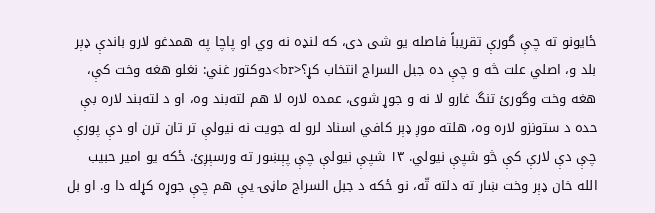ځایونو ته چې گورې تقریباً فاصله یو شی دی، که لنډه نه وي او پاچا په همدغو لارو باندې ډېر بلد و، اصلي علت څه و چې ده جبل السراج انتخاب کړ؟<br>دوکتور غني: نغلو هغه وخت کې، هغه وخت وگورئ تنگ غارو لا نه و جوړ شوی، عمده لاره لا هم لته‌بند وه، او د لته‌بند لاره بې حده د ستونزو لاره وه، هلته موږ ډېر کافي اسناد لرو له جویت نه نیولې تر تان ترن او دې پورې چې دې لارې کې څو شپې نیولي. ۱۳ شپې نیولې چې پېښور ته ورسېږئ. ځکه یو امیر حبیب الله خان ډېر وخت ښار ته دلته تّه، نو ځکه د جبل السراج ماڼۍ یې هم چې جوړه کړله دا و. او بل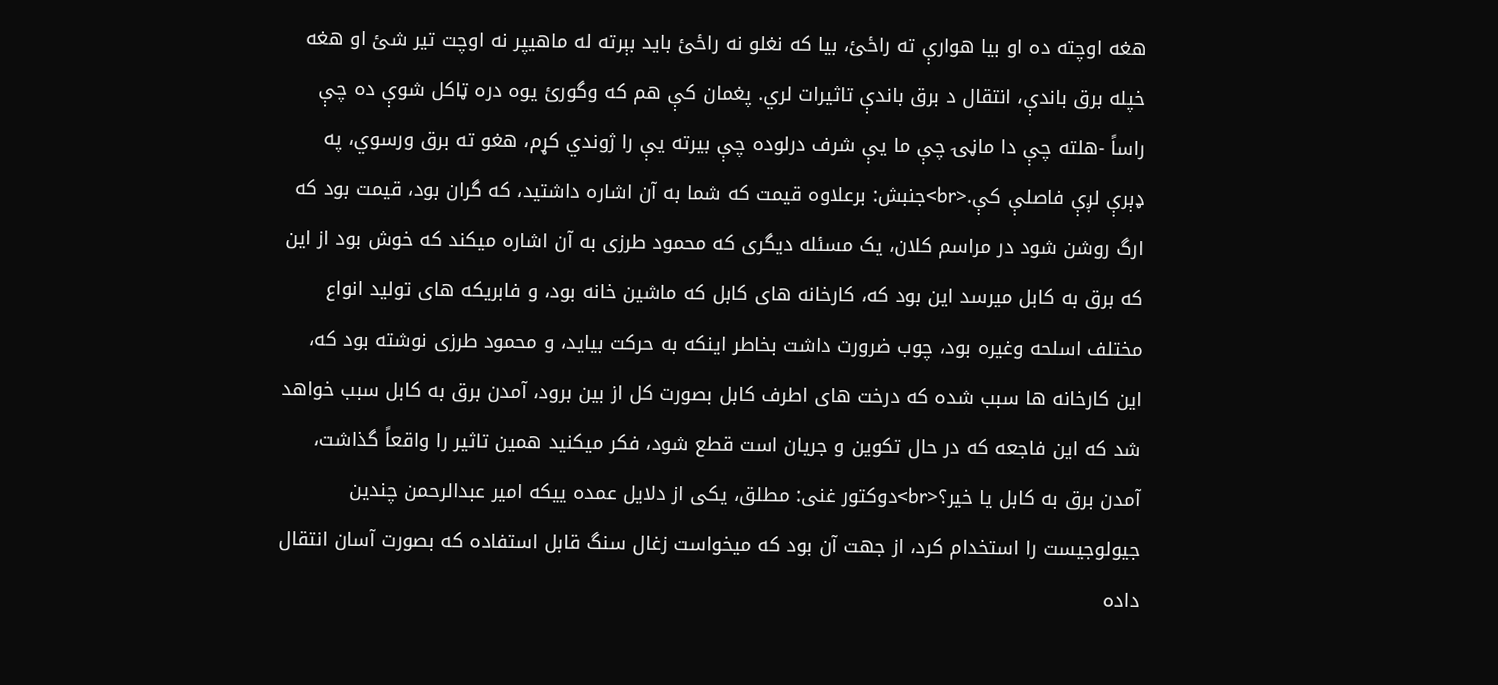هغه اوچته ده او بیا هوارې ته راځئ، بیا که نغلو نه راځئ باید بېرته له ماهيپر نه اوچت تیر شئ او هغه خپله برق باندې، انتقال د برق باندې تاثیرات لري. پغمان کې هم که وگورئ یوه دره ټاکل شوې ده چې راساً -هلته چې دا ماڼۍ چې ما یې شرف درلوده چې بیرته یې را ژوندي کړم، هغو ته برق ورسوي، په ډېرې لږې فاصلې کې.<br>جنبش: برعلاوه قیمت که شما به آن اشاره داشتید، که گران بود، قیمت بود که ارگ روشن شود در مراسم کلان، یک مسئله دیگری که محمود طرزی به آن اشاره میکند که خوش بود از این که برق به کابل میرسد این بود که، کارخانه های کابل که ماشین خانه بود، و فابریکه های تولید انواع مختلف اسلحه وغیره بود، چوب ضرورت داشت بخاطر اینکه به حرکت بیاید، و محمود طرزی نوشته بود که، این کارخانه ها سبب شده که درخت های اطرف کابل بصورت کل از بین برود، آمدن برق به کابل سبب خواهد شد که این فاجعه که در حال تکوین و جریان است قطع شود، فکر میکنید همین تاثیر را واقعاً گذاشت، آمدن برق به کابل یا خیر؟<br>دوکتور غنی: مطلق، یکی از دلایل عمده ییکه امیر عبدالرحمن چندین جیولوجیست را استخدام کرد، از جهت آن بود که میخواست زغال سنگ قابل استفاده که بصورت آسان انتقال داده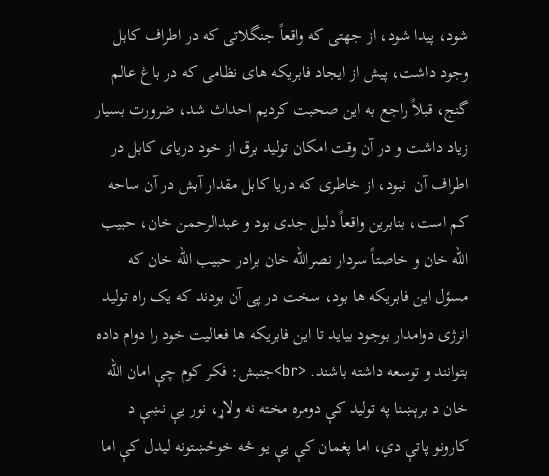شود، پیدا شود، از جهتی که واقعاً جنگلاتی که در اطراف کابل وجود داشت، پیش از ایجاد فابریکه های نظامی که در باغ عالم گنج، قبلاً راجع به این صحبت کردیم احداث شد، ضرورت بسیار زیاد داشت و در آن وقت امکان تولید برق از خود دریای کابل در اطراف آن  نبود، از خاطری که دریا کابل مقدار آبش در آن ساحه کم است، بنابرین واقعاً دلیل جدی بود و عبدالرحمن خان، حبیب الله خان و خاصتاً سردار نصرالله خان برادر حبیب الله خان که مسؤل این فابریکه ها بود، سخت در پی آن بودند که یک راه تولید انرژی دوامدار بوجود بیاید تا این فابریکه ها فعالیت خود را دوام داده بتوانند و توسعه داشته باشند. <br>جنبش: فکر کوم چې امان الله خان د برېښنا په تولید کې دومره مخته نه ولاړ، نور یې نښې د کارونو پاتې دي، اما پغمان کې یې یو څه خوځښتونه لیدل کې اما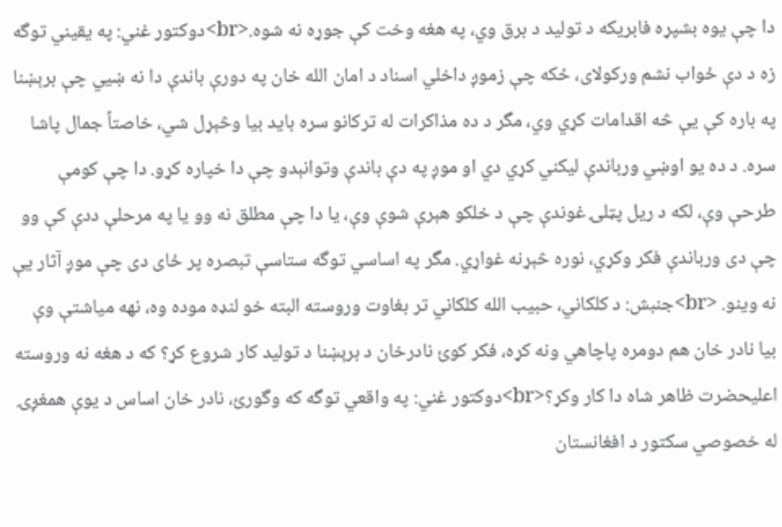دا چې یوه بشپړه فابریکه د تولید د برق وي، په هغه وخت کې جوړه نه شوه.<br>دوکتور غني: په یقیني توگه زه د دې ځواب نشم ورکولای، ځکه چې زموږ داخلي اسناد د امان الله خان په دورې باندې دا نه ښيي چې برېښنا په باره کې یې څه اقدامات کړي وي، مگر د ده مذاکرات له ترکانو سره باید بیا وڅېړل شي، خاصتاً جمال پاشا سره. د ده یو اوښي ورباندې لیکني کړي دي او موږ په دې باندې وتوانېدو چې دا خپاره کړو. دا چې کومې طرحې وې، لکه د ریل پټلۍ غوندې چې د خلکو هېرې شوې وې، یا دا چې مطلق نه وو یا په مرحلې ددې کې وو چې دی ورباندې فکر وکړي، نوره څېړنه غواړي. مگر په اساسي توگه ستاسې تبصره پر ځای دی چې موږ آثار یې نه وینو. <br>جنبش: د کلکاني، حبیب الله کلکاني تر بغاوت وروسته البته خو لنډه موده وه، نهه میاشتې وې بیا نادر خان هم دومره پاچاهي ونه کړه، فکر کوئ نادرخان د برېښنا د تولید کار شروع کړ؟ که د هغه نه وروسته اعلیحضرت ظاهر شاه دا کار وکړ؟<br>دوکتور غني: په واقعي توگه که وگورئ، نادر خان اساس د یوې همغږۍ له خصوصي سکتور د افغانستان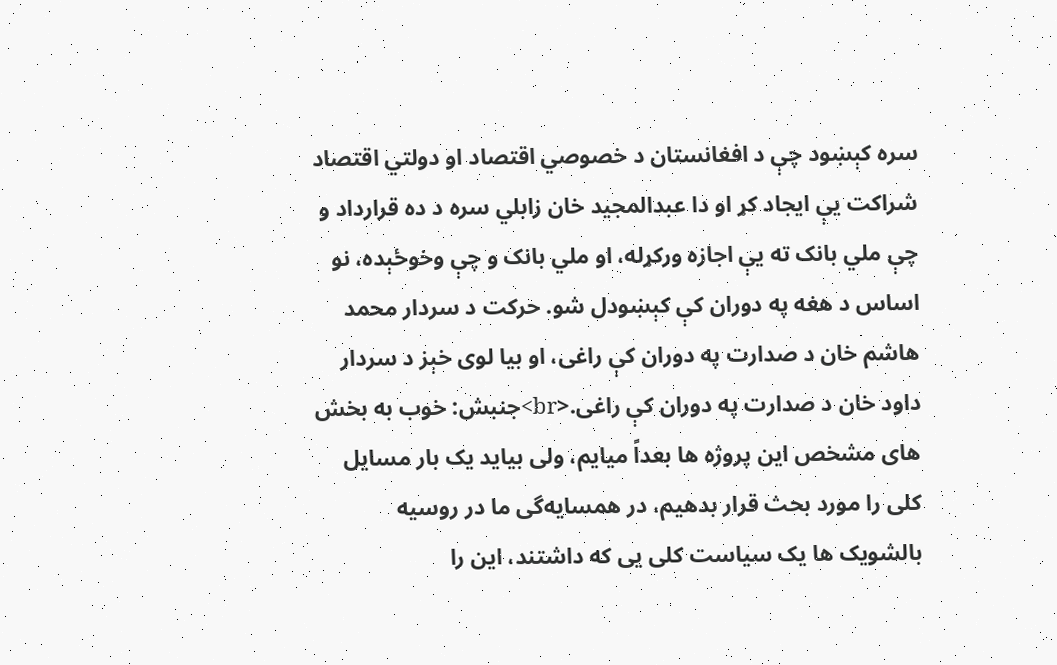سره کېښود چې د افغانستان د خصوصي اقتصاد او دولتي اقتصاد شراکت یې ایجاد کړ او دا عبدالمجید خان زابلي سره د ده قرارداد و چې ملي بانک ته یې اجازه ورکړله، او ملي بانک و چې وخوځېده، نو اساس د هغه په دوران کې کېښودل شو. حرکت د سردار محمد هاشم خان د صدارت په دوران کې راغی، او بیا لوی خېز د سردار داود خان د صدارت په دوران کې راغی.<br>جنبش: خوب به بخش های مشخص این پروژه ها بعداً میایم، ولی بیاید یک بار مسایل کلی را مورد بحث قرار بدهیم، در همسایه‌گی ما در روسیه بالشویک ها یک سیاست کلی یی که داشتند، این را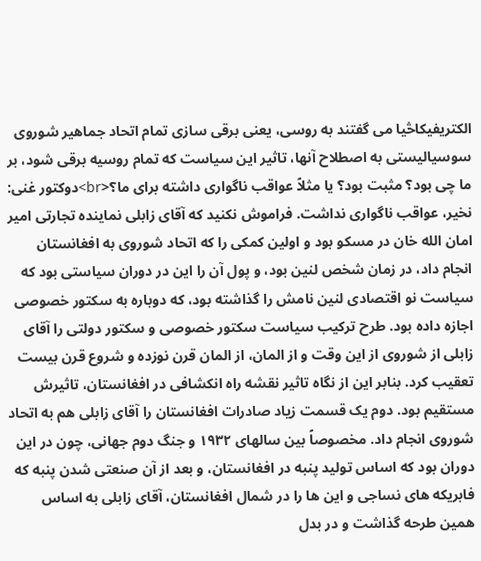الکتریفیکاڅیا می گفتند به روسی، یعنی برقی سازی تمام اتحاد جماهیر شوروی سوسیالیستی به اصطلاح آنها، تاثیر این سیاست که تمام روسیه برقی شود، بر ما چی بود؟ مثبت بود؟ یا مثلاً عواقب ناگواری داشته برای ما؟<br>دوکتور غنی: نخیر، عواقب ناگواری نداشت. فراموش نکنید که آقای زابلی نماینده تجارتی امیر امان الله خان در مسکو بود و اولین کمکی را که اتحاد شوروی به افغانستان انجام داد، در زمان شخص لنین بود، و پول آن را این در دوران سیاستی بود که سیاست نو اقتصادی لنین نامش را گذاشته بود، که دوباره به سکتور خصوصی اجازه داده بود. طرح ترکیب سیاست سکتور خصوصی و سکتور دولتی را آقای زابلی از شوروی از این وقت و از المان، از المان قرن نوزده و شروع قرن بیست تعقیب کرد. بنابر این از نگاه تاثیر نقشه راه انکشافی در افغانستان، تاثیرش مستقیم بود. دوم یک قسمت زیاد صادرات افغانستان را آقای زابلی هم به اتحاد شوروی انجام داد. مخصوصاً بین سالهای ۱۹۳۲ و جنگ دوم جهانی، چون در این دوران بود که اساس تولید پنبه در افغانستان، و بعد از آن صنعتی شدن پنبه که فابریکه های نساجی و این ها را در شمال افغانستان، آقای زابلی به اساس همین طرحه گذاشت و در بدل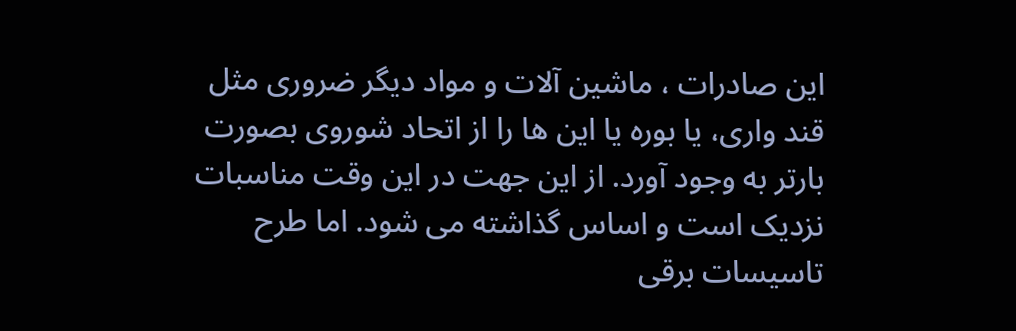این صادرات ، ماشین آلات و مواد دیگر ضروری مثل قند واری، یا بوره یا این ها را از اتحاد شوروی بصورت بارتر به وجود آورد. از این جهت در این وقت مناسبات نزدیک است و اساس گذاشته می شود. اما طرح تاسیسات برقی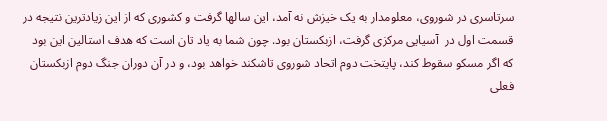سرتاسری در شوروی، معلومدار به یک خیزش نه آمد، این سالها گرفت و کشوری که از این زیادترین نتیجه در قسمت اول در  آسیایی مرکزی گرفت، ازبکستان بود. چون شما به یاد تان است که هدف استالین این بود که اگر مسکو سقوط کند، پایتخت دوم اتحاد شوروی تاشکند خواهد بود، و در آن دوران جنگ دوم ازبکستان فعلی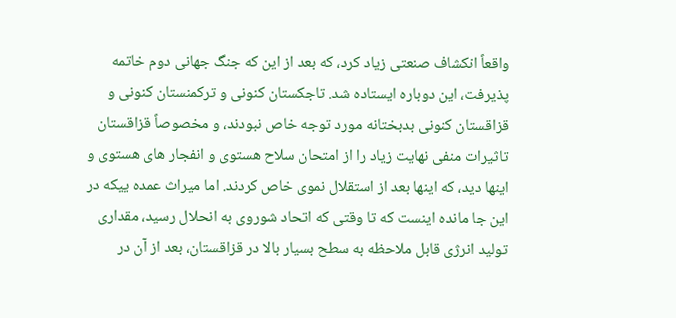واقعاً انکشاف صنعتی زیاد کرد، که بعد از این که جنگ جهانی دوم خاتمه پذیرفت، این دوباره ایستاده شد. تاجکستان کنونی و ترکمنستان کنونی و قزاقستان کنونی بدبختانه مورد توجه خاص نبودند، و مخصوصاً قزاقستان تاثیرات منفی نهایت زیاد را از امتحان سلاح هستوی و انفجار های هستوی و اینها دید، که اینها بعد از استقلال نموی خاص کردند. اما میراث عمده ییکه در این جا مانده اینست که تا وقتی که اتحاد شوروی به انحلال رسید، مقداری تولید انرژی قابل ملاحظه به سطح بسیار بالا در قزاقستان، بعد از آن در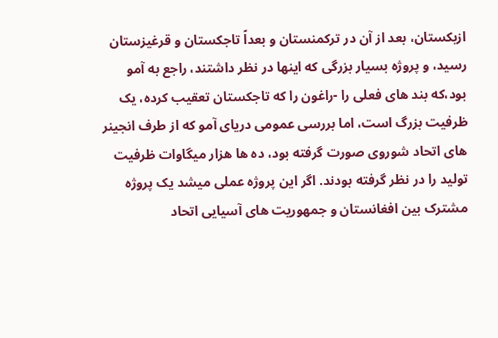ازبکستان، بعد از آن در ترکمنستان و بعداً تاجکستان و قرغیزستان رسید، و پروژه بسیار بزرگی که اینها در نظر داشتند، راجع به آمو بود،که بند های فعلی را -راغون را که تاجکستان تعقیب کرده، یک ظرفیت بزرگ است، اما بررسی عمومی دریای آمو که از طرف انجینر های اتحاد شوروی صورت گرفته بود، ده ها هزار میگاوات ظرفیت تولید را در نظر گرفته بودند. اگر این پروژه عملی میشد یک پروژه مشترک بین افغانستان و جمهوریت های آسیایی اتحاد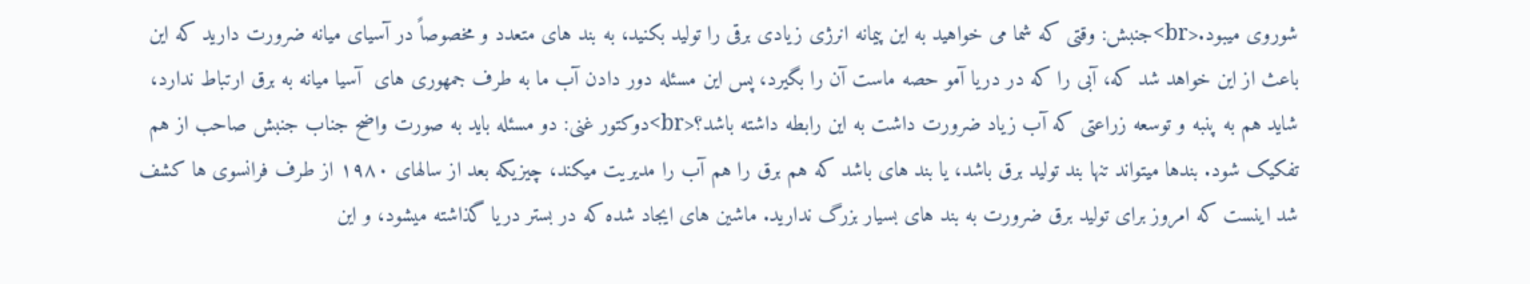شوروی میبود.<br>جنبش: وقتی که شما می خواهید به این پیمانه انرژی زیادی برقی را تولید بکنید، به بند های متعدد و مخصوصاً در آسیای میانه ضرورت دارید که این باعث از این خواهد شد که، آبی را که در دریا آمو حصه ماست آن را بگیرد، پس این مسئله دور دادن آب ما به طرف جمهوری های  آسیا میانه به برق ارتباط ندارد، شاید هم به پنبه و توسعه زراعتی که آب زیاد ضرورت داشت به این رابطه داشته باشد؟<br>دوکتور غنی: دو مسئله باید به صورت واضح جناب جنبش صاحب از هم تفکیک شود. بندها میتواند تنها بند تولید برق باشد، یا بند های باشد که هم برق را هم آب را مدیریت میکند، چیزیکه بعد از سالهای ۱۹۸۰ از طرف فرانسوی ها کشف شد اینست که امروز برای تولید برق ضرورت به بند های بسیار بزرگ ندارید. ماشین های ایجاد شده که در بستر دریا گذاشته میشود، و این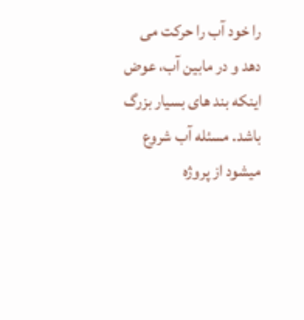را خود آب را حرکت می دهد و در مابین آب، عوض اینکه بند های بسیار بزرگ باشد. مسئله آب شروع میشود از پروژه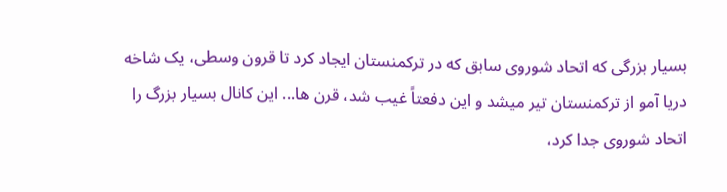بسیار بزرگی که اتحاد شوروی سابق که در ترکمنستان ایجاد کرد تا قرون وسطی، یک شاخه دریا آمو از ترکمنستان تیر میشد و این دفعتاً غیب شد، قرن ها... این کانال بسیار بزرگ را اتحاد شوروی جدا کرد،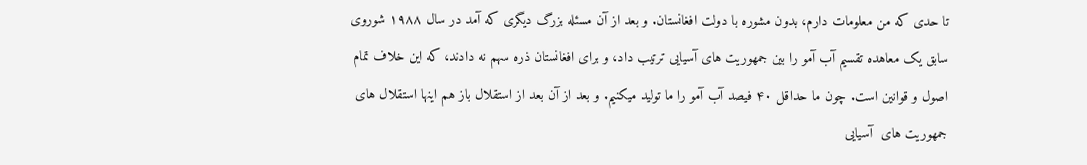تا حدی که من معلومات دارم، بدون مشوره با دولت افغانستان. و بعد از آن مسئله بزرگ دیگری که آمد در سال ۱۹۸۸ شوروی سابق یک معاهده تقسیم آب آمو را بین جمهوریت های آسیایی ترتیب داد، و برای افغانستان ذره سهم نه دادند، که این خلاف تمام اصول و قوانین است. چون ما حد‌اقل ۴۰ فیصد آب آمو را ما تولید میکنیم. و بعد از آن بعد از استقلال باز هم اینها استقلال های جمهوریت های  آسیایی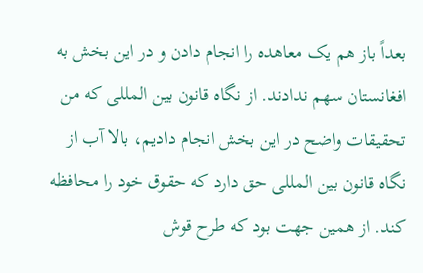بعداً باز هم یک معاهده را انجام دادن و در این بخش به افغانستان سهم ندادند. از نگاه قانون بین المللی که من تحقیقات واضح در این بخش انجام دادیم، بالا آب از نگاه قانون بین المللی حق دارد که حقوق خود را محافظه کند. از همین جهت بود که طرح قوش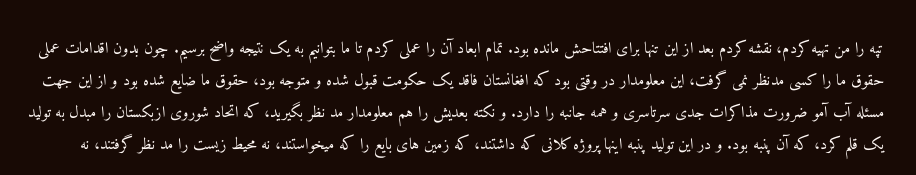تپه را من تهیه کردم، نقشه کردم بعد از این تنها برای افتتاحش مانده بود. تمام ابعاد آن را عملی کردم تا ما بتوانیم به یک نتیجه واضح برسیم. چون بدون اقدامات عملی حقوق ما را کسی مدنظر نمی گرفت، این معلومدار در وقتی بود که افغانستان فاقد یک حکومت قبول شده و متوجه بود، حقوق ما ضایع شده بود و از این جهت مسئله آب آمو ضرورت مذاکرات جدی سرتاسری و همه جانبه را دارد. و نکته بعدیش را هم معلومدار مد نظر بگیرید، که اتحاد شوروی ازبکستان را مبدل به تولید یک قلم کرد، که آن پنبه بود. و در این تولید پنبه اینها پروژه کلانی که داشتند، که زمین های بایع را که میخواستند، نه محیط زیست را مد نظر گرفتند، نه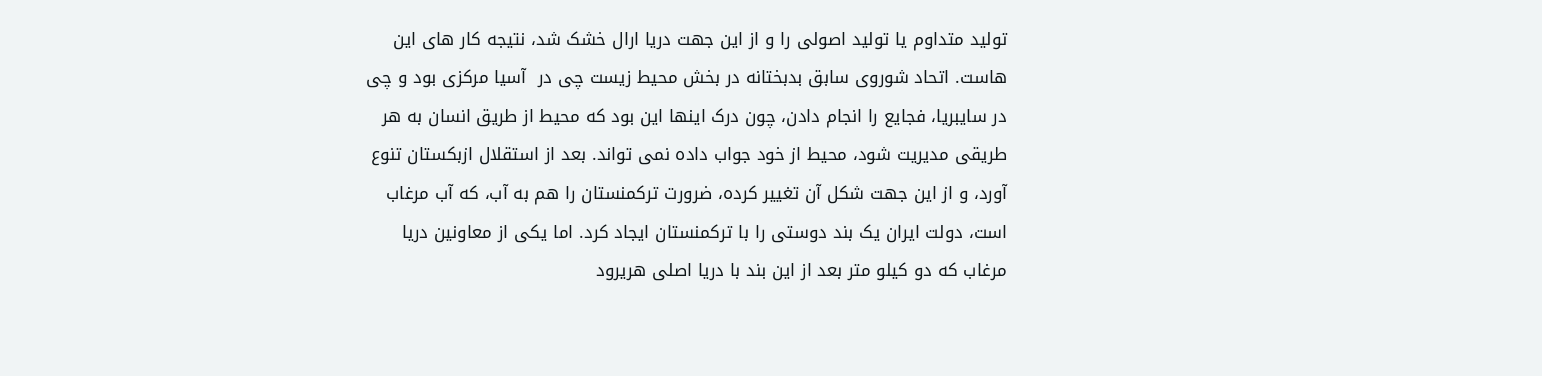تولید متداوم یا تولید اصولی را و از این جهت دریا ارال خشک شد، نتیجه کار های این هاست. اتحاد شوروی سابق بدبختانه در بخش محیط زیست چی در  آسیا مرکزی بود و چی در سایبریا، فجایع را انجام دادن، چون درک اینها این بود که محیط از طریق انسان به هر طریقی مدیریت شود، محیط از خود جواب داده نمی تواند. بعد از استقلال ازبکستان تنوع آورد، و از این جهت شکل آن تغییر کرده، ضرورت ترکمنستان را هم به آب، که آب مرغاب است، دولت ایران یک بند دوستی را با ترکمنستان ایجاد کرد. اما یکی از معاونین دریا مرغاب که دو کیلو متر بعد از این بند با دریا اصلی هریرود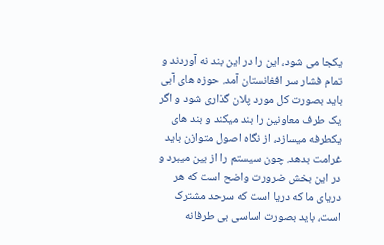یکجا می شود، این را در این بند نه آوردند و تمام فشار سر افغانستان آمد. حوزه های آبی باید بصورت کل مورد پلان گذاری شود و اگر یک طرف معاونین را بند میکند و بند های یکطرفه میسازد، از نگاه اصول متوازن باید غرامت بدهد. چون سیستم را از بین میبرد و در این بخش ضرورت واضح است که هر دریای ما که دریا است که سرحد مشترک است، باید بصورت اساسی بی طرفانه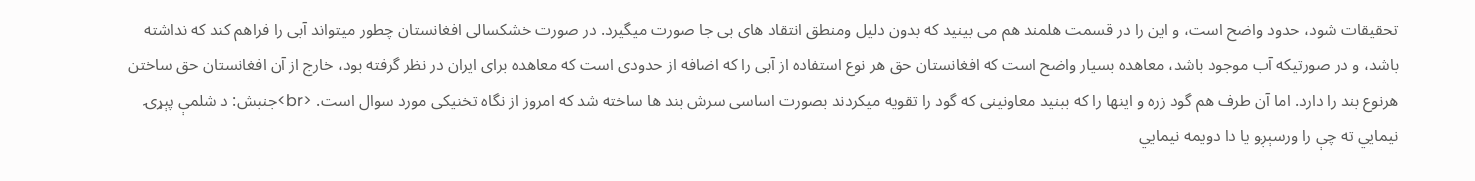تحقیقات شود، حدود واضح است، و این را در قسمت هلمند هم می بینید که بدون دلیل ومنطق انتقاد های بی جا صورت میگیرد. در صورت خشکسالی افغانستان چطور میتواند آبی را فراهم کند که نداشته باشد، و در صورتیکه آب موجود باشد، معاهده بسیار واضح است که افغانستان حق هر نوع استفاده از آبی را که اضافه از حدودی است که معاهده برای ایران در نظر گرفته بود، خارج از آن افغانستان حق ساختن هرنوع بند را دارد. اما آن طرف هم گود زره و اینها را که ببنید معاونینی که گود را تقویه میکردند بصورت اساسی سرش بند ها ساخته شد که امروز از نگاه تخنیکی مورد سوال است. <br>جنبش: د شلمې پېړۍ نیمایي ته چې را ورسېږو یا دا دویمه نیمایي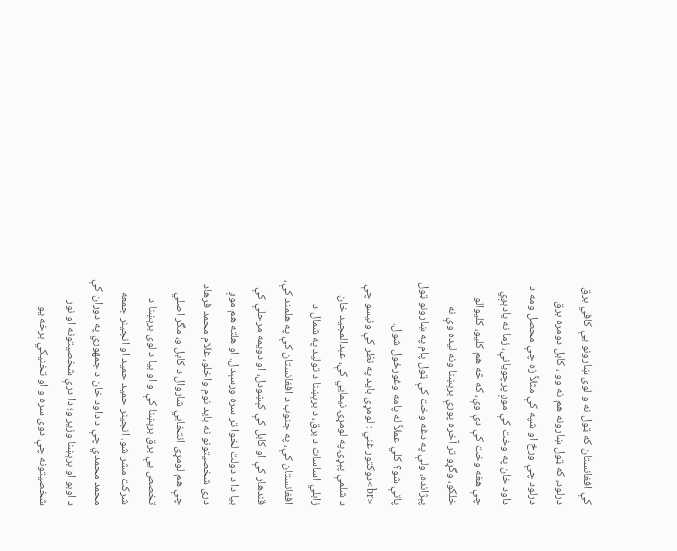کې افغانستان که ټول نه و لوی ښارونو یې کافي برق درلود، که ټول ښارونه هم نه وو ، کابل دومره برق درلود چې ورځ او شپه کې مثلاً زه چې محصل ومه د داود خان په وخت کې موږ پرچویانې، زما نه یادېږي چې هغه وخت کې دې وې، که څه هم کلیو، کلیوالو خلکو، وگړو تر آخره پورې برېښنا ونه لیده وې نه پېژانده، ولې په دغه وخت کې ټول پام په ښارونو ټول پاتې شو؟ کلي عملاً له پامه وغورځول شول. <br>دوکتور غني : لومړی باید په نظر کې ونیسو چې د شلمې پېړۍ په لومړۍ نیمایي کې، عبدالمجید خان زابلي اساسات د برق، د برېښنا د تولید په شمال د افغانستان کې، په جنوب د افغانستان کې په هلمند کې، قندهار کې او کابل کې کېښودل، او دویمه مرحلې کې بیا دا د دولت لخوا تر سره ورسېدل. او هلته هم موږ دری شخصیتونو نه باید نوم واخلو، غلام محمد فرهاد چې هم لومړی انتخابي شاروال د کابل و، مگر اصلي تخصص یې برق برېښنا کې و او بیا د لوی برېښنا د شرکت مشر شو. انجینر حمید حمید او انجینر جمعه محمد محمدي چې د داود خان د جمهوري په دوران کې د اوبو او برېښنا وزیر و؛ دا درې شخصیتونه او نور شخصیتونه چې دوی سره و او تخنیکي برخه یو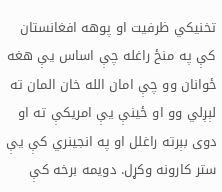تخنیکي ظرفیت او پوهه افغانستان کې په منځ راغله چې اساس یې هغه ځوانان وو چې امان الله خان المان ته لېږلي وو او ځينې یې امریکې ته او دوی بېرته راغلل او په انجینري کې یې ستر کارونه وکړل. دویمه برخه کې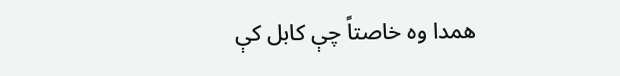همدا وه خاصتاً چې کابل کې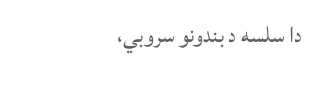دا سلسه د بندونو سروبي،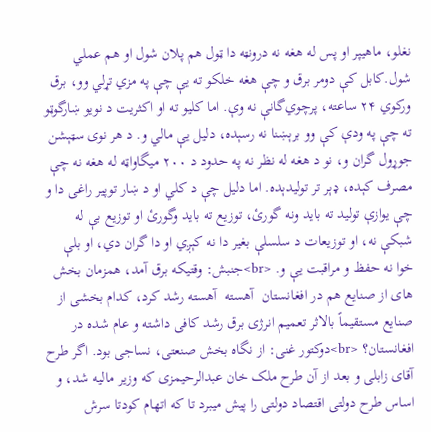نغلو، ماهیپر او پس له هغه نه درونټه دا ټول هم پلان شول او هم عملي شول.کابل کې دومر برق و چې هغه خلکو ته یې چې په مزي تړلي وو، برق ورکوي ۲۴ ساعته، پرچوي‌گانې نه وې. اما کلیو ته او اکثریت د نویو ښارگوټو ته چې په ودې کې وو برېښنا نه رسېده، دلیل یې مالي و. د هر نوی سټېشن جوړول گران و، نو د هغه له نظر نه په حدود د ۲۰۰ میگاواټه له هغه نه چې مصرف کېده، ډېر تر تولیدېده. اما دلیل چې د کلي او د ښار توپير راغی دا و چې یوازې تولید ته باید ونه گورئ، توزیع ته باید وگورئ او توزیع بې له شبکې نه، او توزیعات د سلسلې بغیر دا نه کېږي او دا گران دي، او بلې خوا نه حفظ و مراقبت یې و. <br>جنبش: وقتیکه برق آمد، همزمان بخش های از صنایع هم در افغانستان  آهسته  آهسته رشد کرد، کدام بخشی از صنایع مستقیماً بالاثر تعمیم انرژی برق رشد کافی داشته و عام شده در افغانستان؟ <br>دوکتور غنی: از نگاه بخش صنعتی، نساجی بود. اگر طرح آقای زابلی و بعد از آن طرح ملک خان عبدالرحیمزی که وزیر مالیه شد، و اساس طرح دولتی اقتصاد دولتی را پیش میبرد تا که اتهام کودتا سرش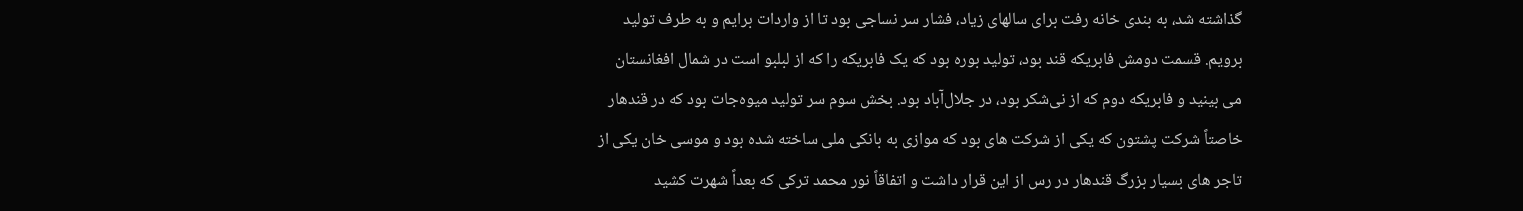گذاشته شد، به بندی خانه رفت برای سالهای زیاد، فشار سر نساجی بود تا از واردات برایم و به طرف تولید برویم. قسمت دومش فابریکه قند بود، تولید بوره بود که یک فابریکه را که از لبلبو است در شمال افغانستان می بینید و فابریکه دوم که از نی‌شکر بود، در جلال‌آباد بود. بخش سوم سر تولید میوه‌جات بود که در قندهار خاصتاً شرکت پشتون که یکی از شرکت های بود که موازی به بانکی ملی ساخته شده بود و موسی خان یکی از تاجر های بسیار بزرگ قندهار در رس از این قرار داشت و اتفاقاً نور محمد ترکی که بعداً شهرت کشید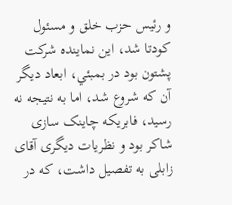و رئیس حزب خلق و مسئول کودتا شد، این نماینده شرکت پشتون بود در بمبئي، ابعاد دیگر آن که شروع شد، اما به نتیجه نه رسید، فابریکه چاینک سازی شاکر بود و نظریات دیگری آقای زابلی به تفصیل داشت، که در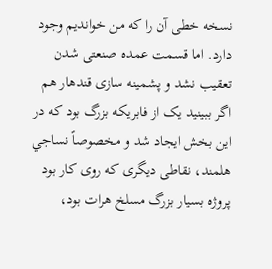نسخه خطی آن را که من خواندیم وجود دارد. اما قسمت عمده صنعتی شدن تعقیب نشد و پشمینه سازی قندهار هم اگر ببینید یک از فابریکه بزرگ بود که در این بخش ایجاد شد و مخصوصاً نساجي هلمند، نقاطی دیگری که روی کار بود پروژه بسیار بزرگ مسلخ هرات بود،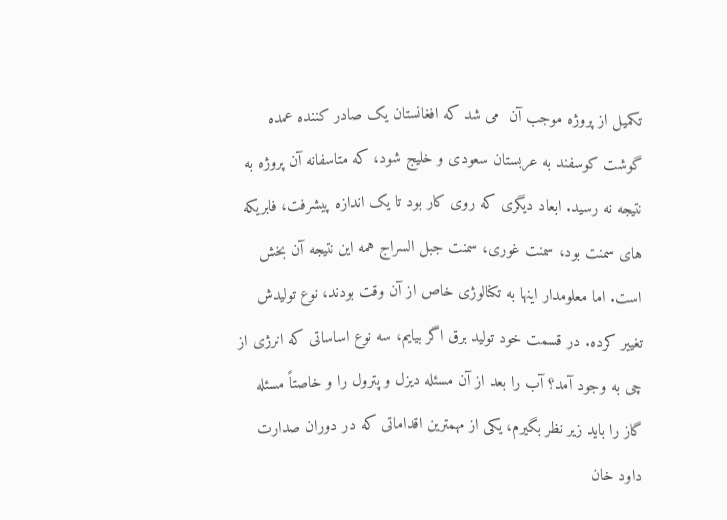تکمیل از پروژه موجب آن  می شد که افغانستان یک صادر کننده عمده گوشت کوسفند به عربستان سعودی و خلیج شود، که متاسفانه آن پروژه به نتیجه نه رسید. ابعاد دیگری که روی کار بود تا یک اندازه پیشرفت، فابریکه های سمنت بود، سمنت غوری، سمنت جبل السراج همه این نتیجه آن بخش است. اما معلومدار اینها به تکنالوژی خاص از آن وقت بودند، نوع تولیدش تغییر کرده. در قسمت خود تولید برق اگر بیایم، سه نوع اساساتی که انرژی از چی به وجود آمد؟ آب را بعد از آن مسئله دیزل و پترول را و خاصتاً مسئله گاز را باید زیر نظر بگیرم، یکی از مهمترین اقداماتی که در دوران صدارت داود خان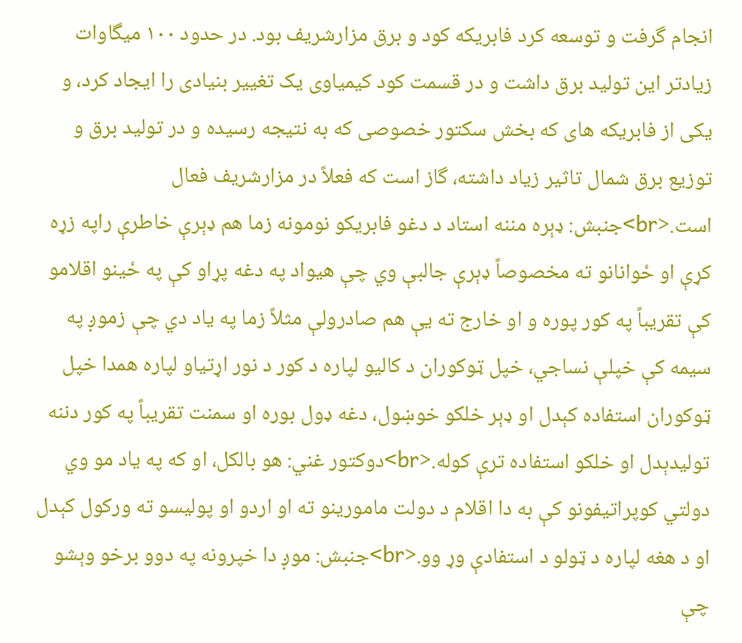انجام گرفت و توسعه کرد فابریکه کود و برق مزارشریف بود. در حدود ۱۰۰ میگاوات زیادتر این تولید برق داشت و در قسمت کود کیمیاوی یک تغییر بنیادی را ایجاد کرد، و یکی از فابریکه های که بخش سکتور خصوصی که به نتیجه رسیده و در تولید برق و توزیع برق شمال تاثیر زیاد داشته، گاز است که فعلاً در مزارشریف فعال است.<br>جنبش: ډېره مننه استاد د دغو فابریکو نومونه زما هم ډېرې خاطرې راپه زړه کړې او ځوانانو ته مخصوصاً ډېرې جالبې وي چې هیواد په دغه پړاو کې په ځينو اقلامو کې تقریباً په کور پوره و او خارج ته یې هم صادرولې مثلاً زما په یاد دي چې زموږ په سیمه کې خپلې نساجي، خپل ټوکوران د کالیو لپاره د کور د نور اړتیاو لپاره همدا خپل ټوکوران استفاده کېدل او ډېر خلکو خوښول، دغه ډول بوره او سمنت تقریباً په کور دننه تولیدېدل او خلکو استفاده ترې کوله.<br>دوکتور غني: هو بالکل، او که په یاد مو وي دولتي کوپراتیفونو کې به دا اقلام د دولت مامورینو ته او اردو او پولیسو ته ورکول کېدل او د هغه لپاره د ټولو د استفادې وړ وو.<br>جنبش: موږ دا خپرونه په دوو برخو وېشو چې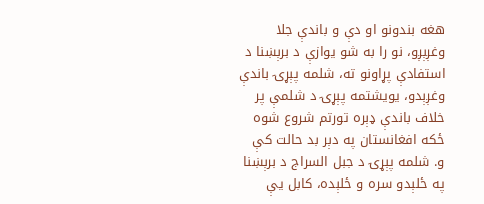هغه بندونو او دې و باندې جلا وغږېږو، نو را به شو یوازې د برېښنا د استفادې پړاونو ته، شلمه پېړۍ باندې وغږېدو، یویشتمه پېړۍ د شلمې پر خلاف باندې ډېره تورتم شروع شوه ځکه افغانستان په دېر بد حالت کې و. شلمه پېړۍ د جبل السراج د برېښنا په ځلېدو سره و ځلېده، کابل یې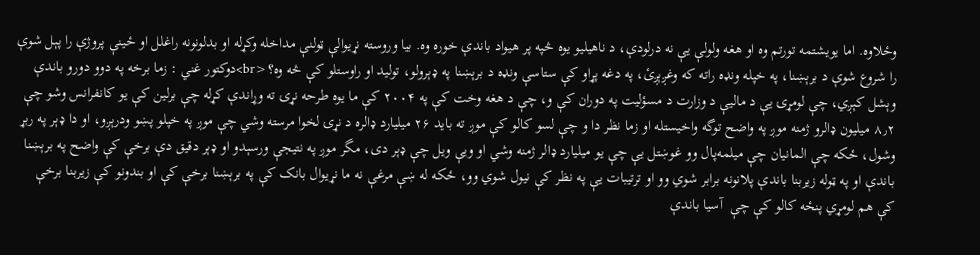وځلاوه. اما یویشتمه تورتم وه او هغه ولولې یې نه درلودې، د ناهیلیو یوه څپه پر هیواد باندې خوره وه. بیا وروسته نړیوالې ټولنې مداخله وکړله او بدلونونه راغلل او ځينې پروژې را پېل شوې را شروع شوې د برېښنا، په خپله ونډه راته که وغږېږئ، په دغه پړاو کې ستاسې ونډه د برېښنا په ډېرولو، تولید او راوستلو کې څه وه؟<br>دوکتور غني : زما برخه په دوو دورو باندې وېشل کېږي، چې لومړۍ یې د مالیې د وزارت د مسؤلیت په دوران کې و، چې د هغه وخت کې په ۲۰۰۴ کې ما یوه طرحه نړۍ ته وړاندې کړله چې برلین کې یو کانفرانس وشو چې ۸٫۲ میلیون ډالرو ژمنه موږ په واضح توگه واخیستله او زما نظر دا و چې لسو کالو کې موږ ته باید ۲۶ میلیارد ډالره د نړۍ لخوا مرسته وشي چې موږ په خپلو پښو ودرېږو، او دا ډېر په ربړ وشول، ځکه چې المانیان چې میلمه‌پال وو غوښتل یې چې یو میلیارد ډالر ژمنه وشي او ویې ویل چې ډېر دی، مگر موږ په نتیجې ورسېدو او ډېر دقیق دې برخې کې واضح په برېښنا باندې او په ټوله زیربنا باندې پلانونه برابر شوي وو او ترتیبات یې په نظر کې نیول شوي وو، ځکه له ښې مرغې نه ما نړیوال بانک کې په برېښنا برخې کې او بندونو کې زیربنا برخې کې هم لومړي پنځه کالو کې چې  آسیا باندې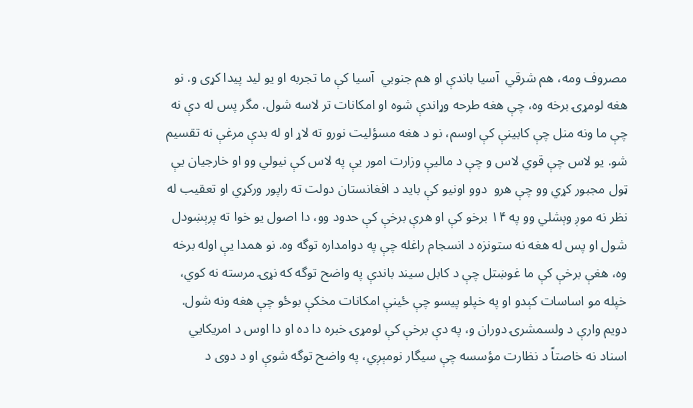مصروف ومه، هم شرقي  آسیا باندې او هم جنوبي  آسیا کې ما تجربه او یو لید پیدا کړی و. نو هغه لومړۍ برخه وه، چې هغه طرحه وړاندې شوه او امکانات تر لاسه شول. مگر پس له دې نه چې ما ونه منل چې کابینې کې اوسم، نو د هغه مسؤلیت نورو ته لاړ او له بدې مرغې نه تقسیم شو. یو لاس چې قوي لاس و چې د مالیې وزارت امور یې په لاس کې نیولي وو او خارجیان یې ټول مجبور کړي وو چې هرو  دوو اونیو کې باید د افغانستان دولت ته راپور ورکړي او تعقیب له نظر نه موږ وېشلي وو په ۱۴ برخو کې او هرې برخې کې حدود وو، دا اصول یو خوا ته پرېښودل شول او پس له هغه نه ستونزه د انسجام راغله چې په دوامداره توگه وه. نو همدا یې اوله برخه وه، هغې برخې کې ما غوښتل چې د کابل سیند باندې په واضح توگه که نړۍ مرسته نه کوي، خپله مو اساسات کېدو او په خپلو پيسو چې ځينې امکانات مخکې بوځو چې هغه ونه شول. دویم وارې د ولسمشرۍ دوران و، په دې برخې کې لومړۍ خبره دا ده او دا اوس د امریکایي اسناد نه خاصتاً د نظارت مؤسسه چې سیگار نومېږي، په واضح توگه شوې او د دوی د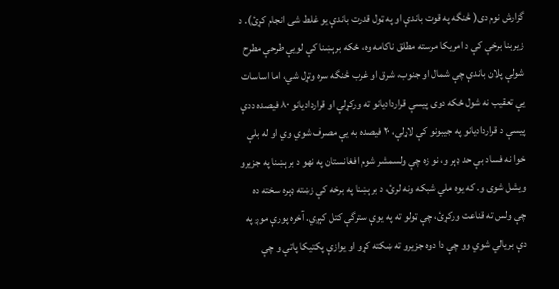گزارش نوم دی( څنگه په قوت باندې او په ټول قدرت باندې یو غلط شی انجام کړئ). د زیربنا برخې کې د امریکا مرسته مطلق ناکامه وه، ځکه برېښنا کې لویې طرحې مطرح شولې پلان باندې چې شمال او جنوب، شرق او غرب څنگه سره وتړل شي، اما اساسات یې تعقیب نه شول ځکه دوی پيسې قراردادیانو ته ورکړلې او قراردادیانو ۸۰ فیصده ددې پيسې د قراردادیانو په جیبونو کې لاړلې، ۲۰ فیصده به یې مصرف شوي وي او له بلې خوا نه فساد بې حد ډېر و، نو زه چې ولسمشر شوم افغانستان په نهو د برېښنا په جزیرو ویشل شوی و. که یوه ملي شبکه ونه لرئ، د برېښنا په برخه کې زښته ډېره سخته ده چې ولس ته قناعت ورکړئ، چې ټولو ته په یوې سترگې کتل کېږي. آخره پورې موږ په دې بریالي شوي وو چې دا دوه جزیرو ته ښکته کړو او یوازې پکتیکا پاتې و چې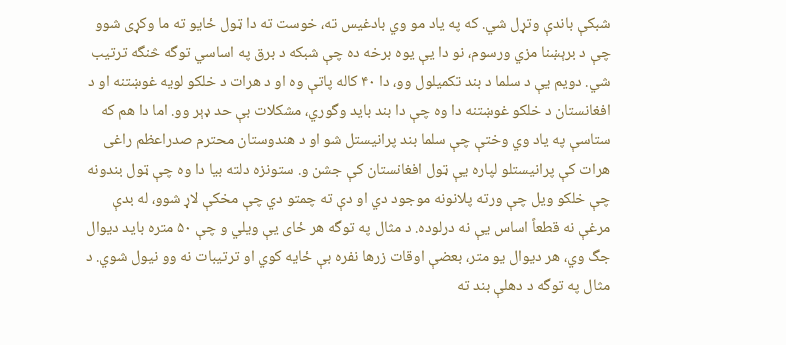شبکې باندې وتړل شي. که په یاد مو وي بادغیس ته، خوست ته دا ټول ځایو ته ما وکړی شوو چې د برېښنا مزي ورسوم، نو دا یې یوه برخه ده چې شبکه د برق په اساسي توگه څنگه ترتیب شي. دویم یې د سلما د بند تکمیلول وو، دا ۴۰ کاله پاتې وه او د هرات د خلکو لویه غوښتنه او د افغانستان د خلکو غوښتنه دا وه چې دا بند باید وگوري، مشکلات بې حد ډېر وو. اما دا هم که ستاسې په یاد وي وختې چې سلما بند پرانیستل شو او د هندوستان محترم صدراعظم راغی هرات کې پرانیستلو لپاره یې ټول افغانستان کې جشن و. ستونزه دلته بیا دا وه چې ټول بندونه چې خلکو ویل چې ورته پلانونه موجود دي او دې ته چمتو دي چې مخکې لاړ شوو، له بدې مرغې نه قطعاً اساس یې نه درلوده. د مثال په توگه هر ځای یې ویلي و چې ۵۰ متره باید دیوال جگ وي، هر دیوال یو متر، بعضې اوقات زرها نفره بې ځایه کوي او ترتیبات نه وو نیول شوي. د مثال په توگه د دهلې بند ته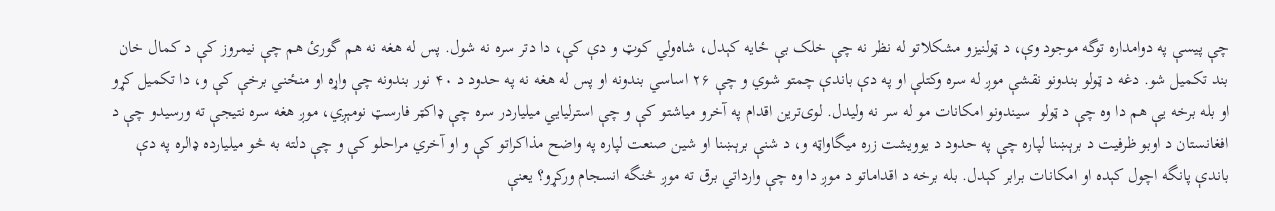چې پيسې په دوامداره توگه موجود وې، د ټولنیزو مشکلاتو له نظر نه چې خلک بې ځایه کېدل، شاه‌ولي کوټ و دې کې، دا دتر سره نه شول. پس له هغه نه هم گورئ هم چې نیمروز کې د کمال خان بند تکمیل شو. دغه د ټولو بندونو نقشې موږ له سره وکتلې او په دې باندې چمتو شوي و چې ۲۶ اساسي بندونه او پس له هغه نه په حدود د ۴۰ نور بندونه چې واړه او منځني برخې کې و، دا تکمیل کړو او بله برخه یې هم دا وه چې د ټولو  سیندونو امکانات مو له سر نه ولیدل. لوی‌ترین اقدام په آخرو میاشتو کې و چې استرلیايي میلیاردر سره چې ډاکټر فارسټ نومېږي، موږ هغه سره نتیجې ته ورسیدو چې د افغانستان د اوبو ظرفیت د برېښنا لپاره چې په حدود د یوویشت زره میگاواټه و، د شنې برېښنا او شین صنعت لپاره په واضح مذاکراتو کې و او آخري مراحلو کې و چې دلته به څو میلیارده ډالره په دې باندې پانگه اچول کېده او امکانات برابر کېدل. بله برخه د اقداماتو د موږ دا وه چې وارداتي برق ته موږ څنگه انسجام ورکړو؟ یعنې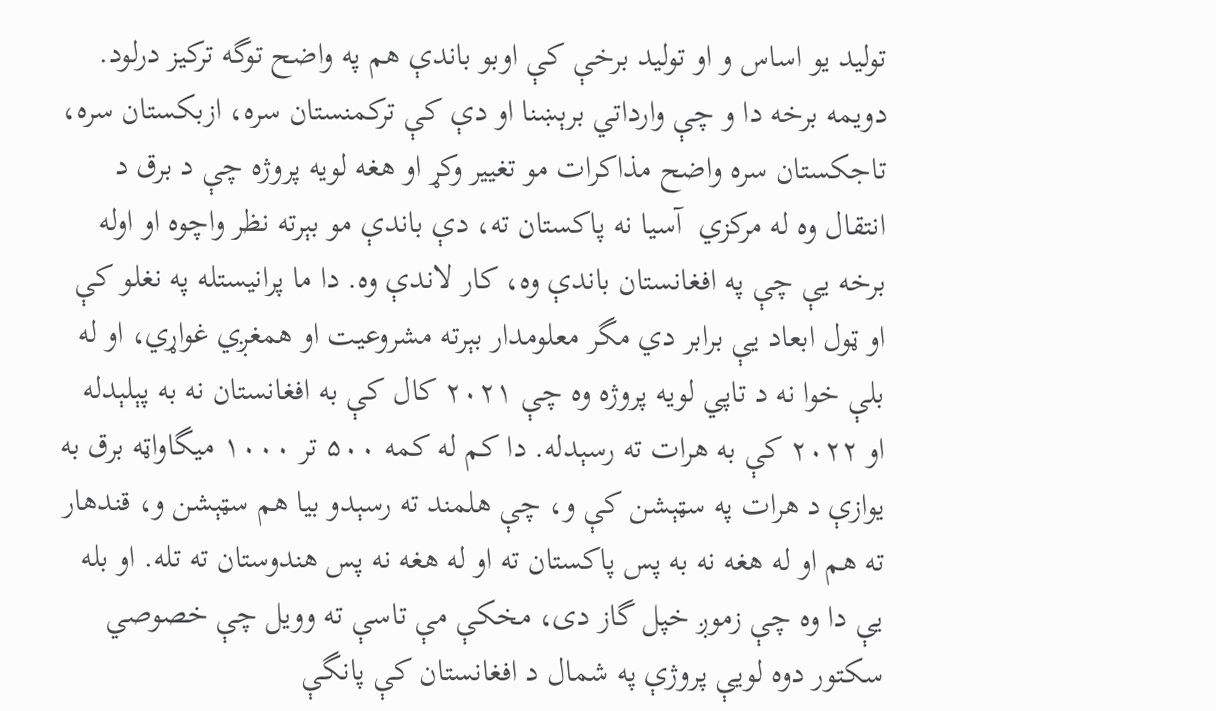تولید یو اساس و او تولید برخې کې اوبو باندې هم په واضح توگه ترکیز درلود. دویمه برخه دا و چې وارداتي برېښنا او دې کې ترکمنستان سره، ازبکستان سره، تاجکستان سره واضح مذاکرات مو تغییر وکړ او هغه لویه پروژه چې د برق د انتقال وه له مرکزي  آسیا نه پاکستان ته، دې باندې مو بېرته نظر واچوه او اوله برخه یې چې په افغانستان باندې وه، کار لاندې وه. دا ما پرانیستله په نغلو کې او ټول ابعاد یې برابر دي مگر معلومدار بېرته مشروعیت او همغږي غواړي، او له بلې خوا نه د تاپي لویه پروژه وه چې ۲۰۲۱ کال کې به افغانستان نه به پېلېدله او ۲۰۲۲ کې به هرات ته رسېدله. دا کم له کمه ۵۰۰ تر ۱۰۰۰ میگاواټه برق به یوازې د هرات په سټېشن کې و، چې هلمند ته رسېدو بیا هم سټېشن و، قندهار ته هم او له هغه نه به پس پاکستان ته او له هغه نه پس هندوستان ته تله. او بله یې دا وه چې زموږ خپل گاز دی، مخکې مې تاسې ته وویل چې خصوصي سکتور دوه لویې پروژې په شمال د افغانستان کې پانگې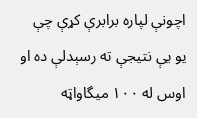اچونې لپاره برابرې کړې چې یو یې نتیجې ته رسېدلې ده او اوس له ۱۰۰ میگاواټه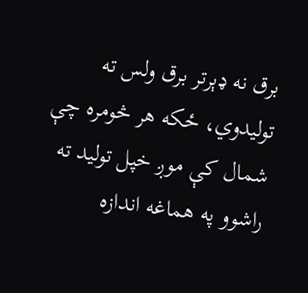برق نه ډېرتر برق ولس ته تولیدوي، ځکه هر څومره چې شمال کې موږ خپل تولید ته راشوو په هماغه اندازه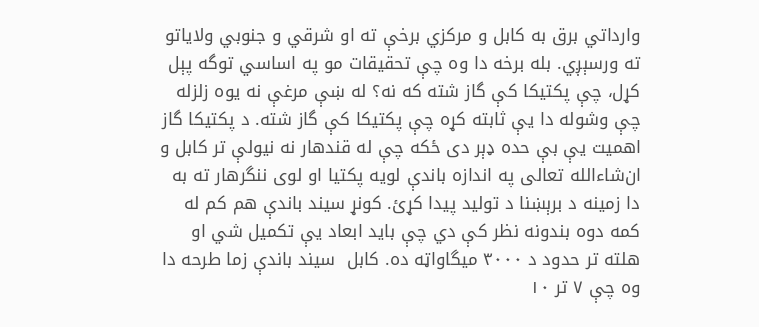وارداتي برق به کابل و مرکزي برخې ته او شرقي و جنوبي ولایاتو ته ورسېږي. بله برخه دا وه چې تحقیقات مو په اساسي توگه پېل کړل، چې پکتیکا کې گاز شته که نه؟ له ښې مرغې نه یوه زلزله چې وشوله دا یې ثابته کړه چې پکتیکا کې گاز شته. د پکتیکا گاز اهمیت یې بې حده ډېر دی ځکه چې له قندهار نه نیولې تر کابل و ان‌شاءالله تعالی په اندازه باندې لویه پکتیا او لوی ننگرهار ته به دا زمینه د برېښنا د تولید پیدا کړئ. کونړ سیند باندې هم کم له کمه دوه بندونه نظر کې دي چې باید ابعاد یې تکمیل شي او هلته تر حدود د ۳۰۰۰ میگاواټه ده. کابل  سیند باندې زما طرحه دا وه چې ۷ تر ۱۰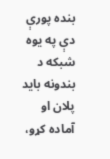بنده پورې دې په یوه شبکه د بندونه باید پلان او آماده کړو،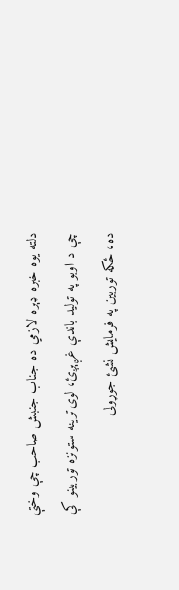دلته یوه خبره ډېره لازمي ده جناب جنبش صاحب چې وختې چې د اوبو په تولید باندې غږېږئ، لوی‌ترینه ستونزه توربینو کې ده، ځکه توربین په فرمایش نشئ جوړولی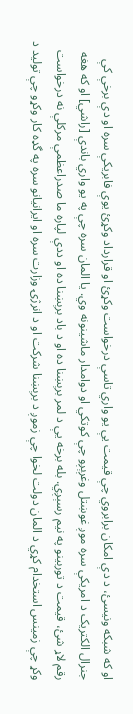او که شبکه ونیسئ، د دې امکان برابروي چې قیمت یې یو واري تاسې درخواست وکړئ او قرارداد وکړئ یوې فابریکې سره او دې برخې کې جنرال الکتریک د امریکې سره موږ غوښتل وغږېږو چې کوتکي او دوامدار ماشینونه وي. یا المان سره چې په یو واري باندې [راشي] او که هغه رقم لاړ شئ، قیمت د توربینو په نیم رسېږي. بله برخه یې د لمر برېښنا ده او د باد برېښنا ده او ددې لپاره ما صدراعظمې مرکلې نه درخواست وکړ چې زمینس استخدام کړي د المان دولت لخوا چې زموږ د برېښنا شرکت او د انرژۍ وزارت سره او ایرانیانو سره په گډه کار وکړو چې تولید د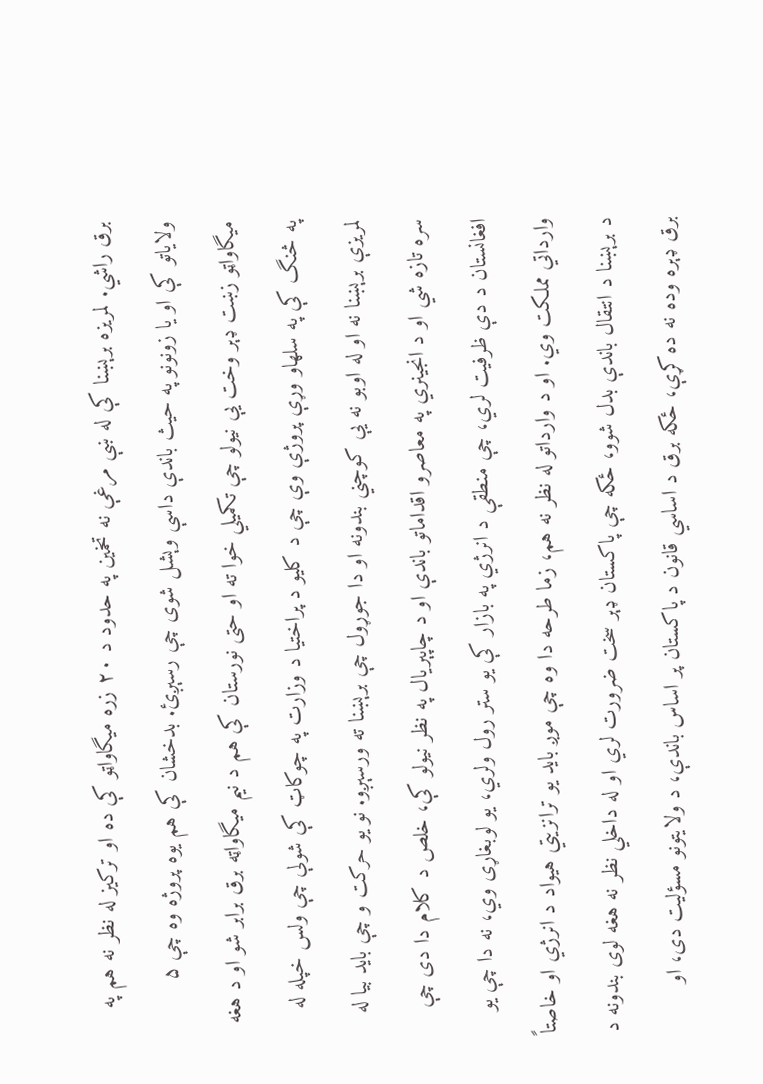برق راشي. لمریزه برېښنا کې له ښې مرغې نه تخمین په حدود د ۲۰ زره میگاواټو کې ده او ترکیز له نظر نه هم په ولایاتو کې او یا زونونو په حیث باندې داسې وېشل شوی چې رسېږئ. بدخشان کې هم یوه پروژه وه چې ۵ میگاواټو زښت ډېر وخت یې نیولو چې تکمیلي خوا ته او حتی نورستان کې هم د نیم میگاواټه برق برابر شو او د هغه په څنگ کې په سلهاو وړې پروژې وې چې د کلیو د پراختیا د وزارت په چوکاټ کې شولې چې ولس خپله له لمریزې برېښنا نه او له اوبو نه یې کوچني بندونه او دا جوړول چې برېښنا ته ورسېږو. نو یو حرکت و چې باید بیا له سره تازه شي او د انجینري په معاصرو اقداماتو باندې او د چاپېریال په نظر نیولو کې، خلص د کلام دا دی چې افغانستان د دې ظرفیت لري، چې منطقې د انرژي په بازار کې یو ستر رول ولري، یو لوبغاړی وي، نه دا چې یو وارداتي مملکت وي. او د وارداتو له نظر نه هم، زما طرحه دا وه چې موږ باید یو ترانزیتي هیواد د انرژي او خاصتاً د برېښنا د انتقال باندې بدل شوو، ځکه چې پاکستان ډېر سخت ضرورت لري او له داخلي نظر نه هغه لوی بندونه د برق ډېره وده نه ده کړې، ځکه برق د اساسي قانون د پاکستان پر اساس باندې، د ولایتونو مسؤلیت دی، او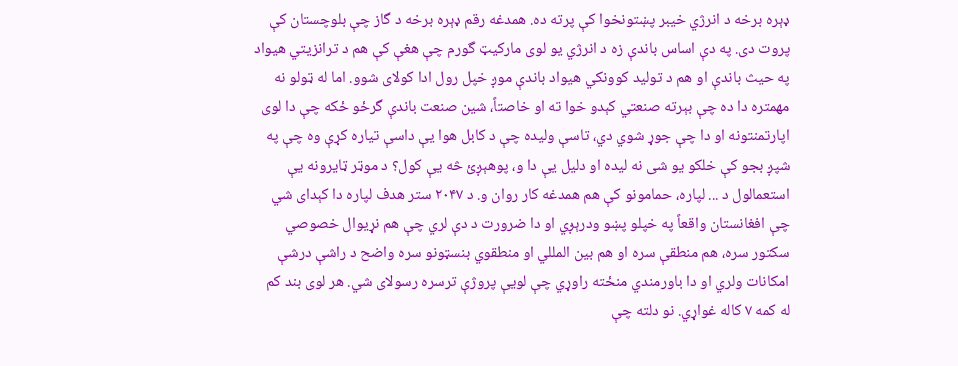ډېره برخه د انرژي خیبر پښتونخوا کې پرته ده. همدغه رقم ډېره برخه د گاز چې بلوچستان کې پروت دی. په دې اساس باندې زه د انرژي یو لوی مارکیټ گورم چې هغې کې هم د ترانزیتي هیواد په حیث باندې او هم د تولید کوونکي هیواد باندې موږ خپل رول ادا کولای شوو. اما له ټولو نه مهمتره دا ده چې بېرته صنعتي کېدو خوا ته او خاصتاً، شین صنعت باندې گرځو ځکه چې دا لوی اپارتمنتونه او دا چې جوړ شوي دي، تاسې ولیده چې د کابل هوا یې داسې تیاره کړې وه چې په شپږ بجو کې خلکو یو شی نه لیده او دلیل یې دا و، پوهېږئ څه یې کول؟ د موټر ټایرونه یې استعمالول د ... لپاره، حمامونو کې هم همدغه کار روان و. د ۲۰۴۷ ستر هدف لپاره دا کېدای شي چې افغانستان واقعاً په خپلو پښو ودرېږي او دا ضرورت د دې لري چې هم نړیوال خصوصي سکتور سره، هم منطقې سره او هم بین المللي او منطقوي بنسټونو سره واضح د راشې درشې امکانات ولري او دا باورمندي منځته راوړي چې لویې پروژې ترسره رسولای شي. هر لوی بند کم له کمه ۷ کاله غواړي. نو دلته چې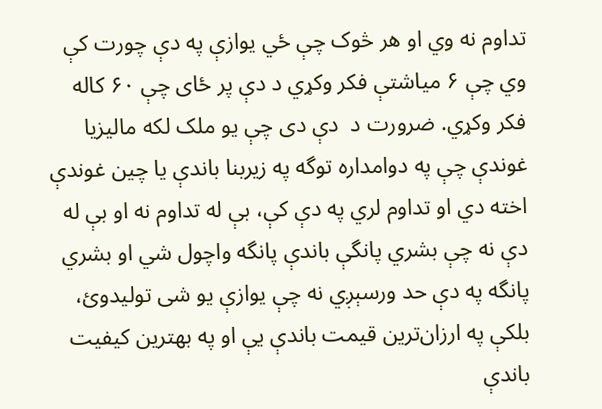تداوم نه وي او هر څوک چې ځي یوازې په دې چورت کې وي چې ۶ میاشتې فکر وکړي د دې پر ځای چې ۶۰ کاله فکر وکړي. ضرورت د  دې دی چې یو ملک لکه مالیزیا غوندې چې په دوامداره توگه په زیربنا باندې یا چین غوندې اخته دي او تداوم لري په دې کې، بې له تداوم نه او بې له دې نه چې بشري پانگې باندې پانگه واچول شي او بشري پانگه په دې حد ورسېږي نه چې یوازې یو شی تولیدوئ، بلکې په ارزان‌ترین قیمت باندې یې او په بهترین کیفیت باندې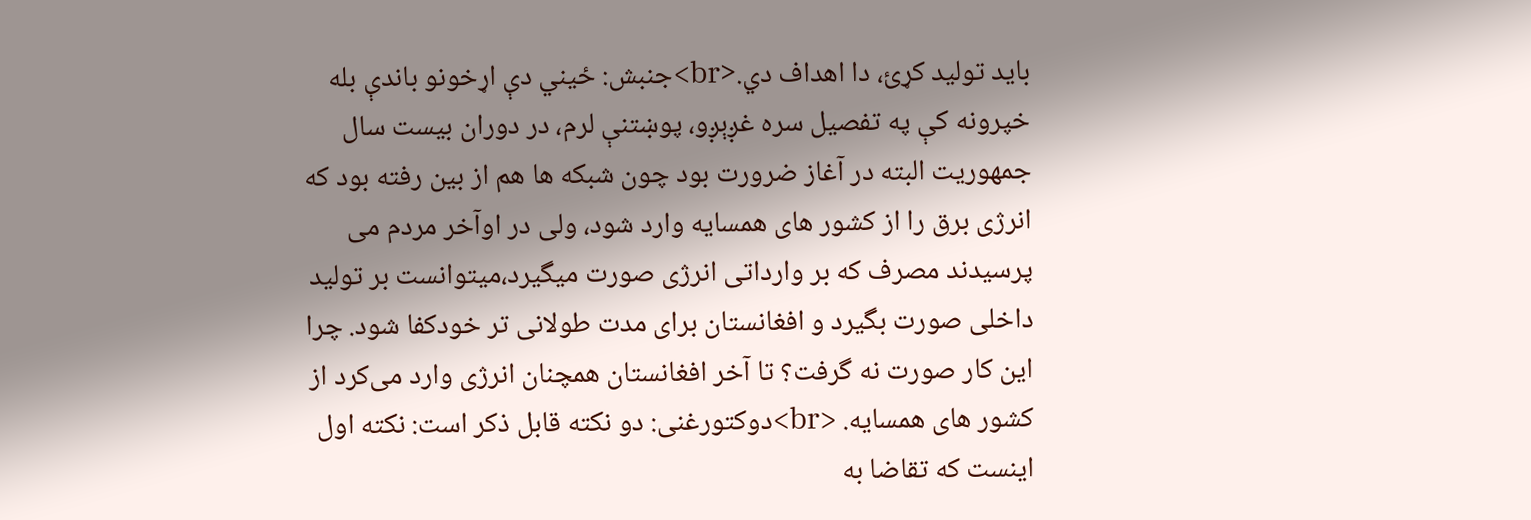باید تولید کړئ، دا اهداف دي.<br>جنبش: ځيني دې اړخونو باندې بله خپرونه کې په تفصیل سره غږېږو، پوښتنې لرم، در دوران بیست سال جمهوریت البته در آغاز ضرورت بود چون شبکه ها هم از بین رفته بود که انرژی برق را از کشور های همسایه وارد شود، ولی در اوآخر مردم می پرسیدند مصرف که بر وارداتی انرژی صورت میگیرد،میتوانست بر تولید داخلی صورت بگیرد و افغانستان برای مدت طولانی تر خودکفا شود. چرا این کار صورت نه گرفت؟ تا آخر افغانستان همچنان انرژی وارد می‌کرد از کشور های همسایه. <br>دوکتورغنی: دو نکته قابل ذکر است: نکته اول اینست که تقاضا به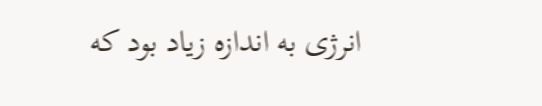انرژی به اندازه زیاد بود که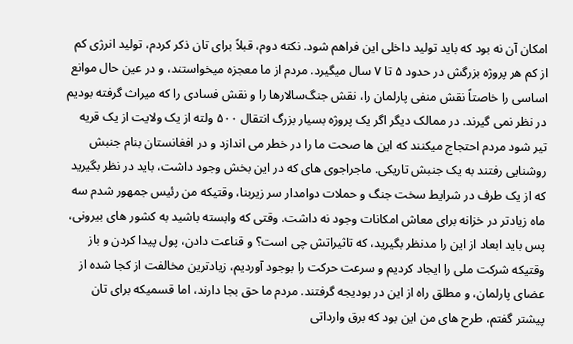امکان آن نه بود که باید تولید داخلی این فراهم شود. نکته دوم، قبلاً برای تان ذکر کردم، تولید انرژی کم از کم هر پروژه بزرگش در حدود ۵ تا ۷ سال میگیرد. مردم از ما معجزه میخواستند، و در عین حال موانع اساسی را خاصتاً نقش منفی پارلمان را، نقش جنگ‌سالارها را و نقش فسادی را که میراث گرفته بودیم در نظر نمی گیرند. در ممالک دیگر اگر یک پروژه بسیار بزرگ انتقال ۵۰۰ ولته از یک ولایت از یک قریه تیر شود مردم احتجاج میکنند که این ها صحت ما را در خطر می اندازد و در افغانستان بنام جنبش روشنایی رفتند به یک جنبش تاریکی. ماجراجوی های که در این بخش وجود داشت، باید در نظر بگیرید که از یک طرف در شرایط سخت جنگ و حملات دوامدار سر زیربنا، وقتیکه من رئیس جمهور شدم سه ماه زیادتر در خزانه برای معاش امکانات وجود نه داشت. وقتی که وابسته باشید به کشور های بیرونی، پس باید ابعاد از این را مدنظر بگیرید، که تاثیراتش چی است؟ و قناعت دادن، پول پیدا کردن و باز وقتیکه شرکت ملی را ایجاد کردیم و سرعت حرکت را بوجود آوردیم، زیادترین مخالفت از کجا شده از عضای پارلمان، و مطلق راه از این در بودیجه گرفتند. مردم ما حق بجا دارند، اما قسمیکه برای تان پیشتر گفتم، طرح های من این بود که برق وارداتی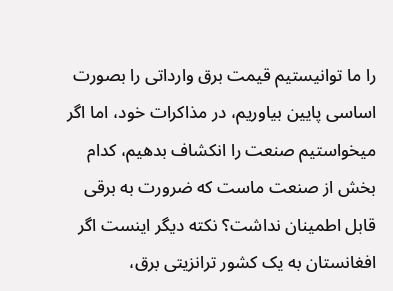را ما توانیستیم قیمت برق وارداتی را بصورت اساسی پایین بیاوریم، در مذاکرات خود، اما اگر میخواستیم صنعت را انکشاف بدهیم، کدام بخش از صنعت ماست که ضرورت به برقی قابل اطمینان نداشت؟ نکته دیگر اینست اگر افغانستان به یک کشور ترانزیتی برق،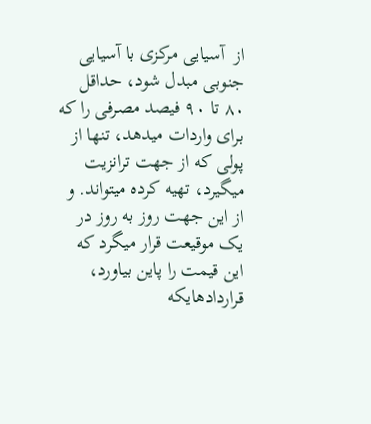از  آسیایی مرکزی با آسیایی جنوبی مبدل شود، حداقل ۸۰ تا ۹۰ فیصد مصرفی را که برای واردات میدهد، تنها از پولی که از جهت ترانزیت میگیرد، تهیه کرده میتواند. و از این جهت روز به روز در یک موقیعت قرار میگرد که این قیمت را پاین بیاورد، قراردادهایکه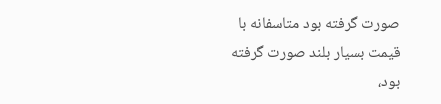صورت گرفته بود متاسفانه با قیمت بسیار بلند صورت گرفته بود،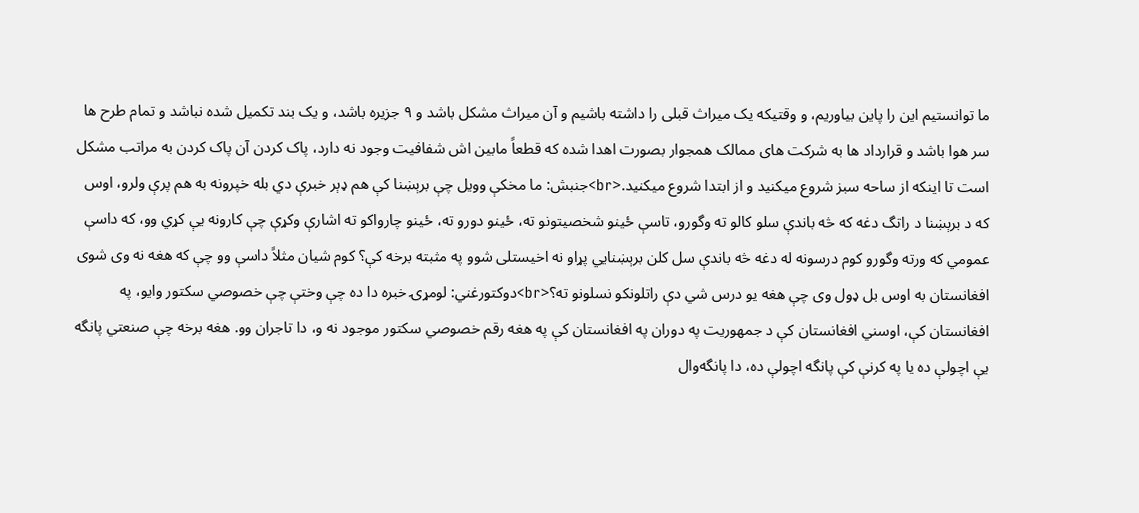ما توانستیم این را پاین بیاوریم، و وقتیکه یک میراث قبلی را داشته باشیم و آن میراث مشکل باشد و ۹ جزیره باشد، و یک بند تکمیل شده نباشد و تمام طرح ها سر هوا باشد و قرارداد ها به شرکت های ممالک همجوار بصورت اهدا شده که قطعاً مابین اش شفافیت وجود نه دارد، پاک کردن آن پاک کردن به مراتب مشکل است تا اینکه از ساحه سبز شروع میکنید و از ابتدا شروع میکنید.<br>جنبش: ما مخکې وویل چې برېښنا کې هم ډېر خبرې دي بله خپرونه به هم پرې ولرو، اوس که د برېښنا د راتگ دغه که څه باندې سلو کالو ته وگورو، تاسې ځينو شخصیتونو ته، ځینو دورو ته، ځینو چارواکو ته اشارې وکړې چې کارونه یې کړي وو، که داسې عمومي که ورته وگورو کوم درسونه له دغه څه باندې سل کلن برېښنایي پړاو نه اخیستلی شوو په مثبته برخه کې؟ کوم شیان مثلاً داسې وو چې که هغه نه وی شوی افغانستان به اوس بل ډول وی چې هغه یو درس شي دې راتلونکو نسلونو ته؟<br>دوکتورغني: لومړۍ خبره دا ده چې وختې چې خصوصي سکتور وایو، په افغانستان کې، اوسني افغانستان کې د جمهوریت په دوران په افغانستان کې په هغه رقم خصوصي سکتور موجود نه و، دا تاجران وو. هغه برخه چې صنعتي پانگه یې اچولې ده یا په کرنې کې پانگه اچولې ده، دا پانگه‌وال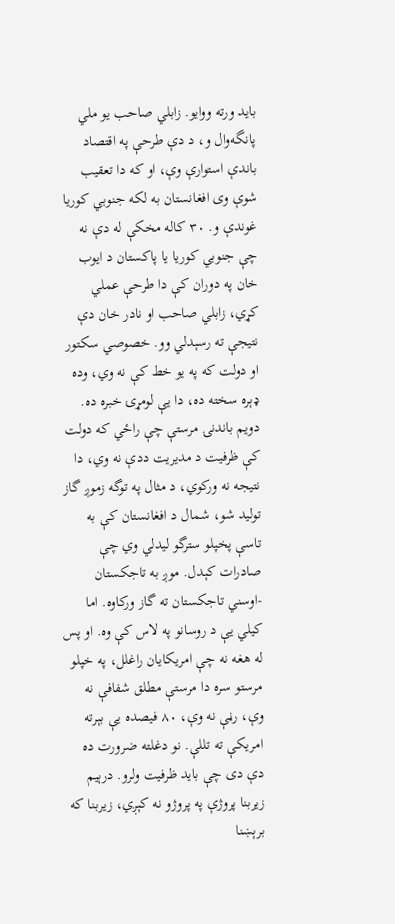باید ورته ووایو. زابلي صاحب یو ملي پانگه‌وال و، د دې طرحې په اقتصاد باندې استوارې وې، او که دا تعقیب شوې وی افغانستان به لکه جنوبي کوریا غوندې و. ۳۰ کاله مخکې له دې نه چې جنوبي کوریا یا پاکستان د ایوب خان په دوران کې دا طرحې عملي کړي، زابلي صاحب او نادر خان دې نتیجې ته رسېدلي وو. خصوصي سکتور او دولت که په یو خط کې نه وي، وده ډېره سخته ده، دا یې لومړۍ خبره ده. دویم باندنۍ مرستې چې راځي که دولت کې ظرفیت د مدیریت ددې نه وي، دا نتیجه نه ورکوي، د مثال په توگه زموږ گاز تولید شو، شمال د افغانستان کې به تاسې پخپلو سترگو لیدلي وي چې صادرات کېدل. موږ به تاجکستان -اوسني تاجکستان ته گاز ورکاوه. اما کیلي یې د روسانو په لاس کې وه. او پس له هغه نه چې امریکایان راغلل، په خپلو مرستو سره دا مرستې مطلق شفافې نه وې، رڼې نه وې، ۸۰ فیصده یې بېرته امریکې ته تللې. نو دغلته ضرورت ده دې دی چې باید ظرفیت ولرو. درېیم زیربنا پروژې په پروژو نه کېږي، زیربنا که برېښنا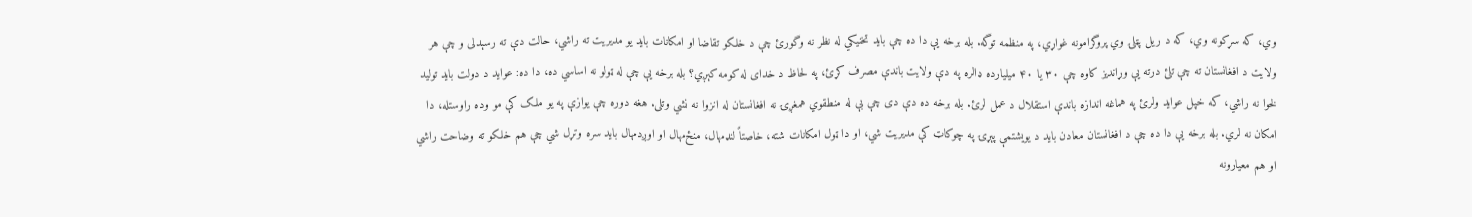وي، که سړکونه وي، که د ریل پټلۍ وي پروگرامونه غواړي، په منظمه توگه. بله برخه یې دا ده چې باید تخنیکي له نظر نه وگورئ چې د خلکو تقاضا او امکانات باید یو مدیریت ته راشي، حالت دې ته رسېدلی و چې هر ولایت د افغانستان ته چې تلئ درته یې وړاندیز کاوه چې ۳۰ یا ۴۰ میلیارده ډالره په دې ولایت باندې مصرف کړئ، په لحاظ د خدای له کومه کېږي؟ بله برخه یې چې له ټولو نه اساسي ده، دا ده: عواید د دولت باید تولید لخوا نه راشي، که خپل عواید ولرئ په هماغه اندازه باندې استقلال د عمل لرئ. بله برخه ده دې دی چې بې له منطقوي همغږۍ نه افغانستان له انزوا نه نشي وتلی. هغه دوره چې یوازې په یو ملک کې مو وده راوستله، دا امکان نه لري. بله برخه یې دا ده چې د افغانستان معادن باید د یویشتمې پېړۍ په چوکاټ کې مدیریت شي، او دا ټول امکانات شته، خاصتاً لنډمهال، منځ‌مهال او اوږدمهال باید سره وتړل شي چې هم خلکو ته وضاحت راشي او هم معیارونه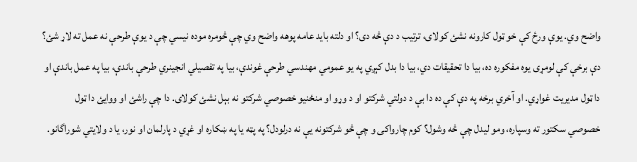واضح وي. یوې ورځ کې خو ټول کارونه نشئ کولای، ترتیب د دې څه دی؟ او دلته باید عامه پوهه واضح وي چې څومره موده نیسي چې د یوې طرحې نه عمل ته لاړ شئ؟ دې برخې کې لومړی یوه مفکوره ده، بیا دا تحقیقات دي، بیا دا بدل کېږي په یو عمومي مهندسي طرحې غوندې، بیا په تفصیلي انجینري طرحې باندې، بیا په عمل باندې او دا ټول مدیریت غواړي. او آخري برخه په دې کې ده دا بې د دولتي شرکتو او د وړو او منځنيو خصوصي شرکتو نه بېل نشئ کولای. دا چې راشئ او ووایئ دا ټول خصوصي سکتور ته وسپاره، ومو لیدل چې څه وشول؟ کوم چارواکی و چې څو شرکتونه یې نه درلودل؟ په پټه یا په ښکاره او غړي د پارلمان او نور، یا د ولایتي شوراگانو.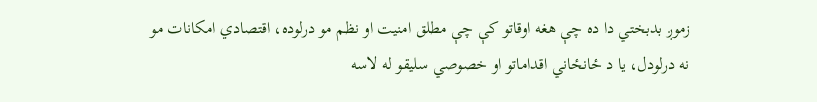زموږ بدبختي دا ده چې هغه اوقاتو کې چې مطلق امنیت او نظم مو درلوده، اقتصادي امکانات مو نه درلودل، یا د ځانځاني اقداماتو او خصوصي سلیقو له لاسه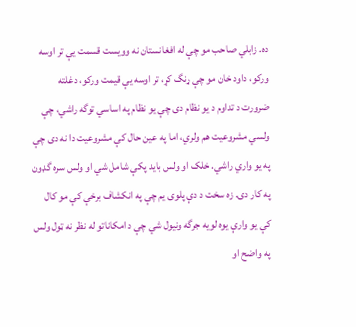ده. زابلي صاحب مو چې له افغانستان نه وویست قسمت یې تر اوسه ورکو، داود خان مو چې ړنگ کړ، تر اوسه یې قیمت ورکو، دغلته ضرورت د تداوم د یو نظام دی چې یو نظام په اساسي توگه راشي، چې ولسي مشروعیت هم ولري، اما په عین حال کې مشروعیت دا نه دی چې په یو واري راشي. خلک او ولس باید پکې شامل شي او ولس سره گډون په کار دی. زه سخت د دې پلوی یم چې په انکشاف برخې کې مو کال کې یو وارې یوه لویه جرگه ونیول شي چې د امکاناتو له نظر نه ټول ولس په واضح او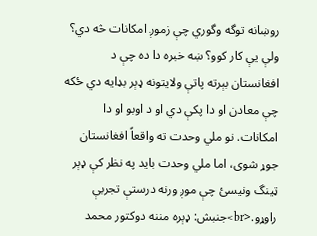روښانه توگه وگوري چې زموږ امکانات څه دي؟ ولې یې کار کوو؟ ښه خبره دا ده چې د افغانستان بېرته پاتې ولایتونه ډېر بډایه دي ځکه چې معادن او دا پکې دي او د اوبو او دا امکانات. نو ملي وحدت ته واقعاً افغانستان جوړ شوی، اما ملي وحدت باید په نظر کې ډېر ټينگ ونیسئ چې موږ ورنه درستې تجربې راوړو.<br>جنبش: ډېره مننه دوکتور محمد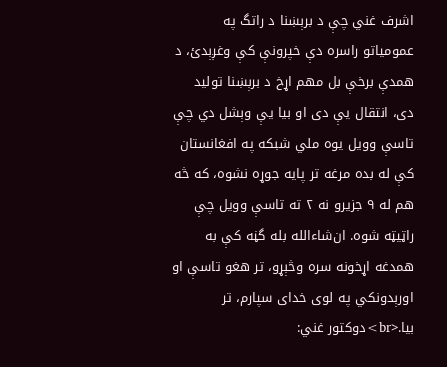اشرف غني چې د برېښنا د راتگ په عمومیاتو راسره دې خپرونې کې وغږېدئ، د همدې برخې بل مهم اړخ د برېښنا تولید دی، انتقال یې دی او بیا یې وېشل دي چې تاسې وویل یوه ملي شبکه په افغانستان کې له بده مرغه تر پایه جوړه نشوه، که څه هم له ۹ جزیرو نه ۲ ته تاسې وویل چې راټيټه شوه. ان‌شا‌ءالله بله گڼه کې به همدغه اړخونه سره وڅېړو، تر هغو تاسې او اورېدونکي په لوی خدای سپارم، تر بیا.<br>دوکتور غني: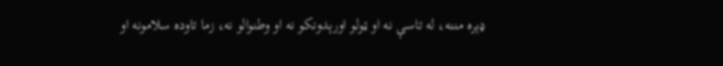ډېره مننه، له تاسې نه او ټولو اورېدونکو نه او وطنوالو نه، زما تاوده سلامونه او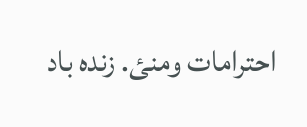احترامات ومنئ. زنده باد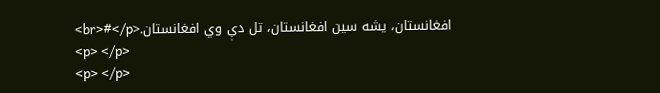افغانستان، یشه سین افغانستان، تل دې وي افغانستان.<br>#</p>
<p> </p>
<p> </p>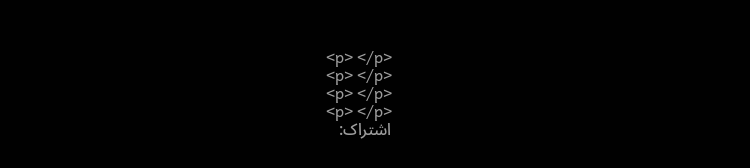<p> </p>
<p> </p>
<p> </p>
<p> </p>
اشتراک: